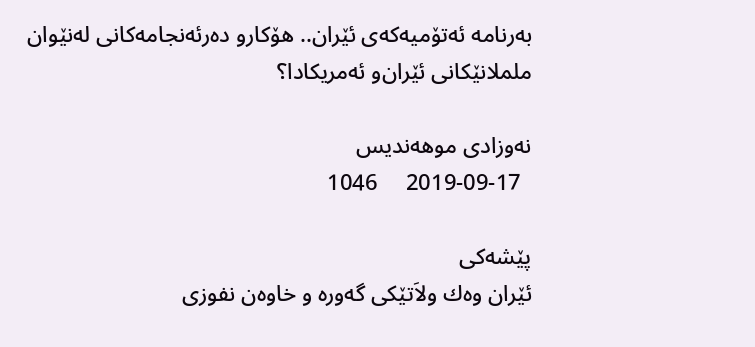به‌رنامه‌ ئه‌تۆمیه‌كه‌ی‌ ئێران.. هۆكارو ده‌رئه‌نجامه‌كانی‌ له‌نێوان ململانێكانی‌ ئێران‌و ئه‌مریكادا؟

نەوزادی موهەندیس
  2019-09-17     1046

پێشه‌كی‌
ئێران وه‌ك ولاَتێكی‌ گه‌وره‌ و خاوه‌ن نفوزی‌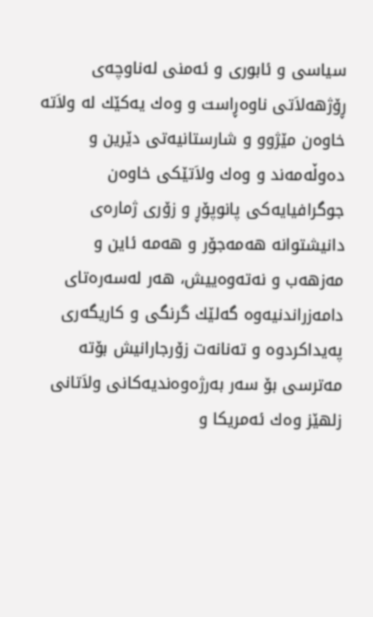سیاسی‌ و ئابوری‌ و ئه‌منی‌ له‌ناوچه‌ی‌ ڕۆژهه‌لاَتی‌ ناوه‌ڕاست و وه‌ك یه‌كێك له‌ ولاَته‌ خاوه‌ن مێژوو و شارستانیه‌تی‌ دێرین و ده‌وڵه‌مه‌ند و وه‌ك ولاَتێكی‌ خاوه‌ن جوگرافیایه‌كی‌ پانوپۆڕ و زۆری‌ ژماره‌ی‌ دانیشتوانه‌ هه‌مه‌جۆر و هه‌مه‌ ئاین و مه‌زهه‌ب و نه‌ته‌وه‌ییش، هه‌ر له‌سه‌ره‌تای‌ دامه‌زراندنیه‌وه‌ گه‌لێك گرنگی‌ و كاریگه‌ری‌ په‌یداكردوه‌ و ته‌نانه‌ت زۆرجارانیش بۆته‌ مه‌ترسی‌ بۆ سه‌ر به‌رژه‌وه‌ندیه‌كانی‌ ولاَتانی‌ زلهێز وه‌ك ئه‌مریكا و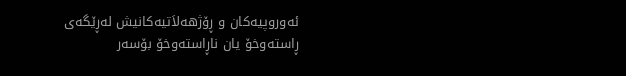ئه‌وروپیه‌كان و ڕۆژهه‌لاَتیه‌كانیش له‌ڕێگه‌ی‌ ڕاسته‌وخۆ یان ناڕاسته‌وخۆ بۆسه‌ر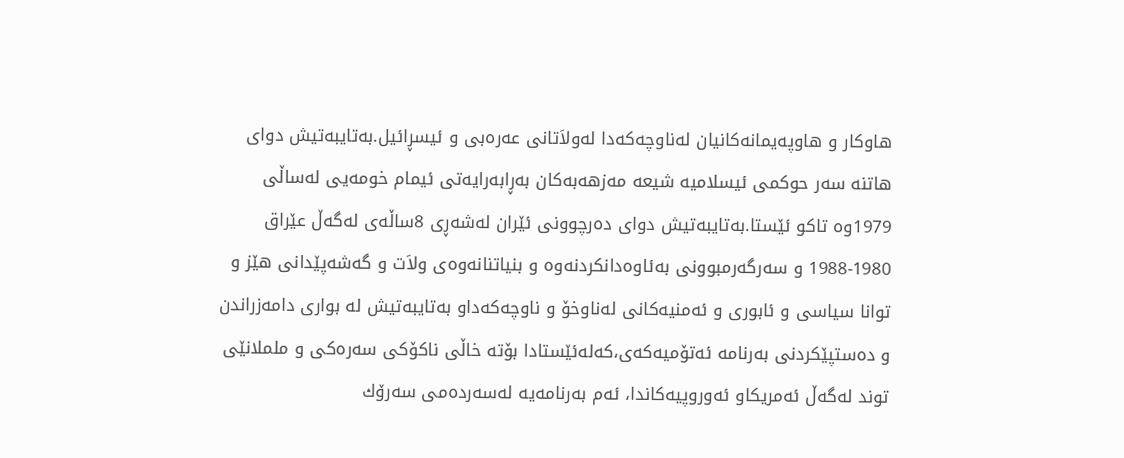هاوكار و هاوپه‌یمانه‌كانیان له‌ناوچه‌كه‌دا له‌ولاَتانی‌ عه‌ره‌بی‌ و ئیسڕائیل.به‌تایبه‌تیش دوای‌ هاتنه‌ سه‌ر حوكمی‌ ئیسلامیه‌ شیعه‌ مه‌زهه‌به‌كان به‌ڕابه‌رایه‌تی‌ ئیمام خومه‌یی‌ له‌ساڵی‌ 1979وه‌ تاكو ئێستا.به‌تایبه‌تیش دوای‌ ده‌رچوونی‌ ئێران له‌شه‌ڕی‌ 8ساڵه‌ی‌ له‌گه‌ڵ عێراق 1980-1988 و سه‌رگه‌رمبوونی‌ به‌ئاوه‌دانكردنه‌وه‌ و بنیاتنانه‌وه‌ی‌ ولاَت و گه‌شه‌پێدانی‌ هێز و توانا سیاسی‌ و ئابوری‌ و ئه‌منیه‌كانی‌ له‌ناوخۆ و ناوچه‌كه‌داو به‌تایبه‌تیش له‌ بواری‌ دامه‌زراندن و ده‌ستپێكردنی‌ به‌رنامه‌ ئه‌تۆمیه‌كه‌ی‌،كه‌له‌ئێستادا بۆته‌ خاڵی‌ ناكۆكی‌ سه‌ره‌كی‌ و ململانێی‌ توند له‌گه‌ڵ ئه‌مریكاو ئه‌وروپیه‌كاندا، ئه‌م به‌رنامه‌یه‌ له‌سه‌رده‌می‌ سه‌رۆك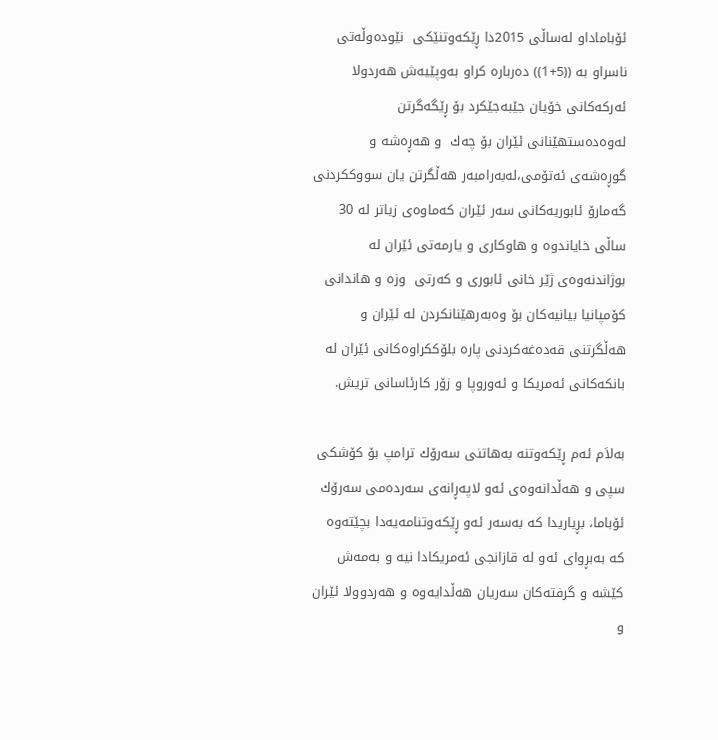ئۆباماداو له‌ساڵی‌ 2015دا ڕێكه‌وتنێكی‌  نێوده‌وڵه‌تی‌ ناسراو به‌ ((5+1)) ده‌رباره‌ كراو به‌وپێیه‌ش هه‌ردولا ئه‌ركه‌كانی‌ خۆیان جێبه‌جێكرد بۆ ڕێگه‌گرتن له‌وه‌ده‌ستهێنانی‌ ئێران بۆ چه‌ك  و هه‌ڕه‌شه‌ و گوڕه‌شه‌ی‌ ئه‌تۆمی‌،له‌به‌رامبه‌ر هه‌ڵگرتن یان سووككردنی‌ گه‌مارۆ ئابوریه‌كانی‌ سه‌ر ئێران كه‌ماوه‌ی‌ زیاتر له‌ 30 ساڵی‌ خایاندوه‌ و هاوكاری‌ و یارمه‌تی‌ ئێران له‌ بوژاندنه‌وه‌ی‌ ژێر خانی‌ ئابوری‌ و كه‌رتی‌  وزه‌ و هاندانی‌ كۆمپانیا بیانیه‌كان بۆ وه‌به‌رهێنانكردن له‌ ئێران و هه‌ڵگرتنی‌ قه‌ده‌غه‌كردنی‌ پاره‌ بلۆككراوه‌كانی‌ ئێران له‌ بانكه‌كانی‌ ئه‌مریكا و ئه‌وروپا و زۆر كارئاسانی‌ تریش.

به‌لاَم ئه‌م ڕێكه‌وتنه‌ به‌هاتنی‌ سه‌رۆك ترامپ بۆ كۆشكی‌ سپی‌ و هه‌ڵدانه‌وه‌ی‌ ئه‌و لاپه‌ڕانه‌ی‌ سه‌رده‌می‌ سه‌رۆك ئۆباما، بڕیاریدا كه‌ به‌سه‌ر ئه‌و ڕێكه‌وتنامه‌یه‌دا بچێته‌وه‌ كه‌ به‌بڕوای‌ ئه‌و له‌ قازانجی‌ ئه‌مریكادا نیه‌ و به‌مه‌ش كێشه‌ و گرفته‌كان سه‌ریان هه‌ڵدایه‌وه‌ و هه‌ردوولا ئێران و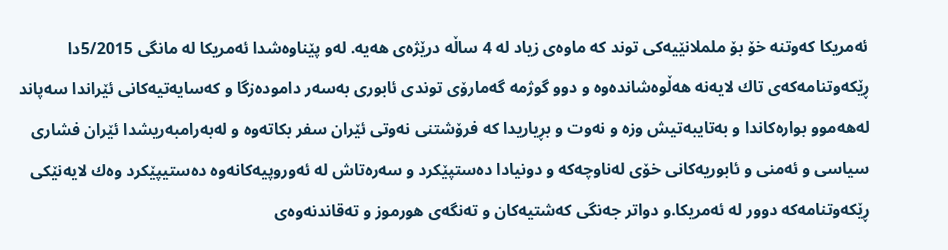ئه‌مریكا كه‌وتنه‌ خۆ بۆ ململانێیه‌كی‌ توند كه‌ ماوه‌ی‌ زیاد له‌ 4 ساڵه‌ درێژه‌ی‌ هه‌یه‌. له‌و پێناوه‌شدا ئه‌مریكا له‌ مانگی‌ 5/2015دا ڕێكه‌وتنامه‌كه‌ی‌ تاك لایه‌نه‌ هه‌ڵوه‌شانده‌وه‌ و دوو گوژمه‌ گه‌مارۆی‌ توندی‌ ئابوری‌ به‌سه‌ر داموده‌زگا و كه‌سایه‌تیه‌كانی‌ ئێراندا سه‌پاند له‌هه‌موو بواره‌كاندا و به‌تایبه‌تیش وزه‌ و نه‌وت و بڕیاریدا كه‌ فرۆشتنی‌ نه‌وتی‌ ئێران سفر بكاته‌وه‌ و له‌به‌رامبه‌ریشدا ئێران فشاری‌ سیاسی‌ و ئه‌منی‌ و ئابوریه‌كانی‌ خۆی‌ له‌ناوچه‌كه‌ و دونیادا ده‌ستپێكرد و سه‌ره‌تاش له‌ ئه‌وروپیه‌كانه‌وه‌ ده‌ستیپێكرد وه‌ك لایه‌نێكی‌ ڕێكه‌وتنامه‌كه‌ دوور له‌ ئه‌مریكا.و دواتر جه‌نگی‌ كه‌شتیه‌كان و ته‌نگه‌ی‌ هورموز و ته‌قاندنه‌وه‌ی‌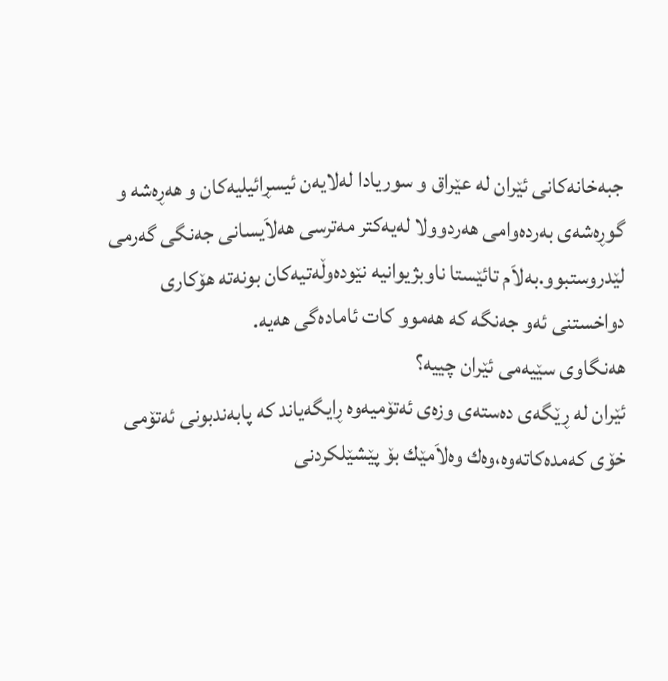جبه‌خانه‌كانی‌ ئێران له‌ عێراق و سوریادا له‌لایه‌ن ئیسڕائیلیه‌كان و هه‌ڕه‌شه‌ و گوڕه‌شه‌ی‌ به‌رده‌وامی‌ هه‌ردوولا له‌یه‌كتر مه‌ترسی‌ هه‌لاَیسانی‌ جه‌نگی‌ گه‌رمی‌ لێدروستبوو.به‌لاَم تائێستا ناوبژیوانیه‌ نێوده‌وڵه‌تیه‌كان بونه‌ته‌ هۆكاری‌ دواخستنی‌ ئه‌و جه‌نگه‌ كه‌ هه‌موو كات ئاماده‌گی‌ هه‌یه‌.
هه‌نگاوی‌ سێیه‌می‌ ئێران چییه‌؟
ئێران له‌ ڕێگه‌ی‌ ده‌سته‌ی‌ وزه‌ی‌ ئه‌تۆمیه‌وه‌ ڕایگه‌یاند كه‌ پابه‌ندبونی‌ ئه‌تۆمی‌ خۆی‌ كه‌مده‌كاته‌وه‌،وه‌ك وه‌لاَمێك بۆ پێشێلكردنی‌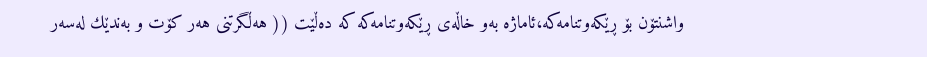واشنتۆن بۆ ڕێكه‌وتنامه‌كه‌،ئاماژه‌ به‌و خاڵه‌ی‌ ڕێكه‌وتنامه‌كه‌ كه‌ ده‌ڵێت (( هه‌ڵگرتنی‌ هه‌ر كۆت و به‌ندێك له‌سه‌ر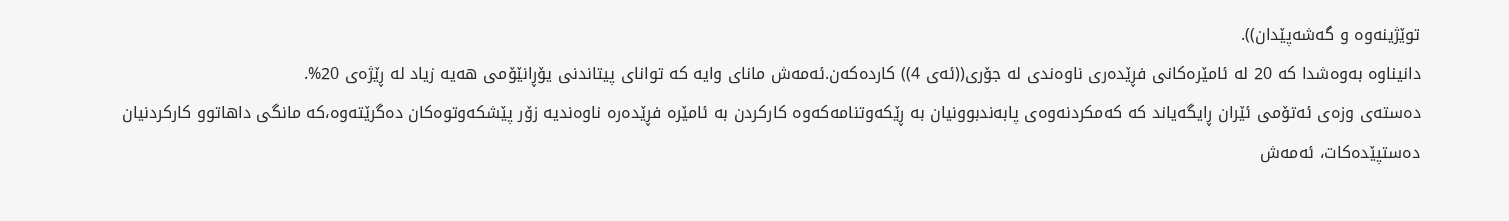توێژینه‌وه‌ و گه‌شه‌پێدان)).
دانیناوه‌ به‌وه‌شدا كه‌ 20 له‌ ئامێره‌كانی‌ فڕێده‌ری‌ ناوه‌ندی‌ له‌ جۆری‌((ئه‌ی‌ 4)) كارده‌كه‌ن.ئه‌مه‌ش مانای‌ وایه‌ كه‌ توانای‌ پیتاندنی‌ یۆڕانێۆمی‌ هه‌یه‌ زیاد له‌ ڕێژه‌ی‌ 20%.
ده‌سته‌ی‌ وزه‌ی‌ ئه‌تۆمی ئێران ڕایگه‌یاند كه‌ كه‌مكردنه‌وه‌ی‌ پابه‌ندبوونیان به‌ ڕێكه‌وتنامه‌كه‌وه‌ كاركردن به‌ ئامێره‌ فڕێده‌ره‌ ناوه‌ندیه‌ زۆر پێشكه‌وتوه‌كان ده‌گرێته‌وه‌،كه‌ مانگی‌ داهاتوو كاركردنیان ده‌ستپێده‌كات، ئه‌مه‌ش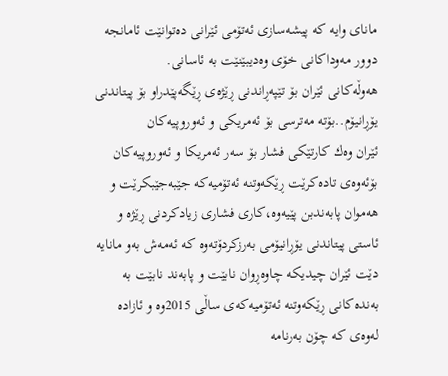مانای‌ وایه‌ كه‌ پیشه‌سازی‌ ئه‌تۆمی‌ ئێرانی‌ ده‌توانێت ئامانجه‌ دوور مه‌وداكانی‌ خۆی‌ وه‌دیبێنێت به‌ ئاسانی‌.
هه‌وڵه‌كانی‌ ئێران بۆ تێپه‌ڕاندنی‌ ڕێژه‌ی‌ ڕێگه‌پێدراو بۆ پیتاندنی‌ یۆڕانیۆم..بۆته‌ مه‌ترسی‌ بۆ ئه‌مریكی‌ و ئه‌وروپیه‌كان
ئێران وه‌ك كارتێكی‌ فشار بۆ سه‌ر ئه‌مریكا و ئه‌وروپیه‌كان بۆئه‌وه‌ی‌ تاده‌كرێت ڕێكه‌وتنه‌ ئه‌تۆمیه‌كه‌ جێبه‌جێبكرێت و هه‌موان پابه‌ندبن پێیه‌وه‌،كاری‌ فشاری‌ زیادكردنی‌ ڕێژه‌ و ئاستی‌ پیتاندنی‌ یۆڕانیۆمی‌ به‌رزكردۆته‌وه‌ كه‌ ئه‌مه‌ش به‌و مانایه‌ دێت ئێران چیدیكه‌ چاوه‌ڕوان نابێت و پابه‌ند نابێت به‌ به‌نده‌كانی‌ ڕێكه‌وتنه‌ ئه‌تۆمیه‌كه‌ی‌ ساڵی‌ 2015وه‌ و ئازاده‌ له‌وه‌ی‌ كه‌ چۆن به‌رنامه‌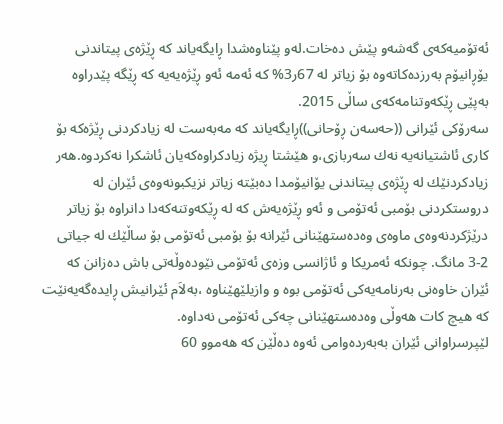ئه‌تۆمیه‌كه‌ی‌ گه‌شه‌و پێش ده‌خات.له‌و پێناوه‌شدا ڕایگه‌یاند كه‌ ڕێژه‌ی‌ پیتاندنی‌ یۆڕانیۆم به‌رزده‌كاته‌وه‌ بۆ زیاتر له‌ 67ر3% كه‌ ئه‌مه‌ ئه‌و ڕێژه‌یه‌یه‌ كه‌ ڕێگه‌ پێدراوه‌ به‌پێی‌ ڕێكه‌وتنامه‌كه‌ی‌ ساڵی‌ 2015.
سه‌رۆكی‌ ئێرانی‌ ((حه‌سه‌ن ڕۆحانی‌))ڕایگه‌یاند كه‌ مه‌به‌ست له‌ زیادكردنی‌ ڕێژه‌كه‌ بۆ كاری‌ ئاشتیانه‌یه‌ نه‌ك سه‌ربازی‌،و هێشتا ڕیژه‌ زیادكراوه‌كه‌یان ئاشكرا نه‌كردوه‌.هه‌ر زیادكردنێك له‌ ڕێژه‌ی‌ پیتاندنی‌ یۆانیۆمدا ده‌بێته‌ زیاتر نزیكبونه‌وه‌ی‌ ئێران له‌ دروستكردنی‌ بۆمبی‌ ئه‌تۆمی‌ و ئه‌و ڕێژه‌یه‌ش كه‌ له‌ ڕێكه‌وتنه‌كه‌دا دانراوه‌ بۆ زیاتر درێژكردنه‌وه‌ی‌ ماوه‌ی‌ وه‌ده‌ستهێنانی‌ ئێرانه‌ بۆ بۆمبی‌ ئه‌تۆمی‌ بۆ ساڵێك له‌ جیاتی‌ 2-3 مانگ. چونكه‌ ئه‌مریكا و ئاژانسی‌ وزه‌ی‌ ئه‌تۆمی‌ نێوده‌وڵه‌تی‌ باش ده‌زانن كه‌ ئێران خاوه‌نی‌ به‌رنامه‌یه‌كی‌ ئه‌تۆمی‌ بوه‌ و وازیلێهێناوه‌ ،به‌لاَم ئێرانیش ڕایده‌گه‌یه‌نێت كه‌ هیچ كات هه‌وڵی‌ وه‌ده‌ستهێنانی‌ چه‌كی‌ ئه‌تۆمی‌ نه‌داوه‌.
لێپرسراوانی‌ ئێران به‌به‌رده‌وامی‌ ئه‌وه‌ ده‌ڵێن كه‌ هه‌موو 60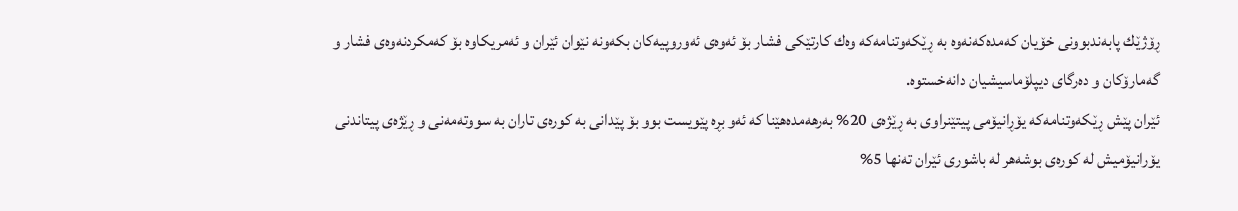ڕۆژێك پابه‌ندبوونی‌ خۆیان كه‌مده‌كه‌نه‌وه‌ به‌ ڕێكه‌وتنامه‌كه‌ وه‌ك كارتێكی‌ فشار بۆ ئه‌وه‌ی‌ ئه‌وروپیه‌كان بكه‌ونه‌ نێوان ئێران و ئه‌مریكاوه‌ بۆ كه‌مكردنه‌وه‌ی‌ فشار و گه‌مارۆكان و ده‌رگای‌ دیپلۆماسیشیان دانه‌خستوه‌.
ئێران پێش ڕێكه‌وتنامه‌كه‌ یۆڕانیۆمی‌ پیتێنراوی‌ به‌ ڕێژه‌ی‌ 20% به‌رهه‌مده‌هێنا كه‌ ئه‌و بڕه‌ پێویست بوو بۆ پێدانی‌ به‌ كوره‌ی‌ تاران به‌ سووته‌مه‌نی‌ و ڕێژه‌ی‌ پیتاندنی‌ یۆرانیۆمیش له‌ كوره‌ی‌ بوشه‌هر له‌ باشوری‌ ئێران ته‌نها 5%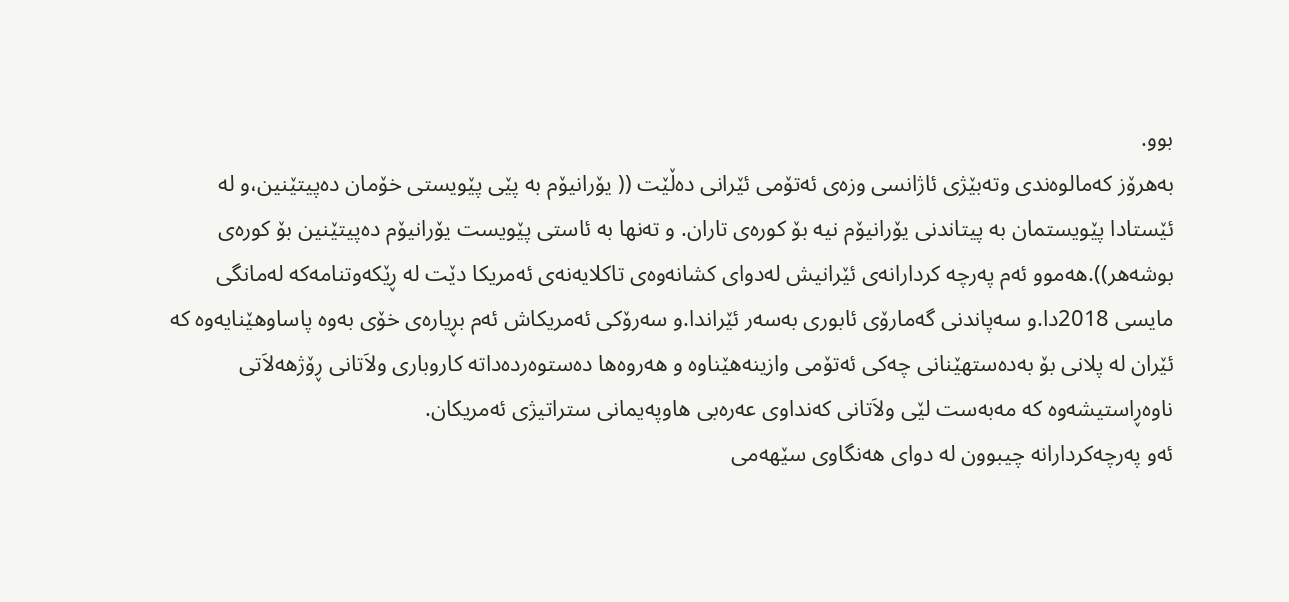بوو.
به‌هرۆز كه‌مالوه‌ندی‌ وته‌بێژی‌ ئاژانسی‌ وزه‌ی‌ ئه‌تۆمی‌ ئێرانی‌ ده‌ڵێت (( یۆرانیۆم به‌ پێی‌ پێویستی‌ خۆمان ده‌پیتێنین،و له‌ ئێستادا پێویستمان به‌ پیتاندنی‌ یۆرانیۆم نیه‌ بۆ كوره‌ی‌ تاران. و ته‌نها به‌ ئاستی‌ پێویست یۆرانیۆم ده‌پیتێنین بۆ كوره‌ی‌ بوشه‌هر)).هه‌موو ئه‌م په‌رچه‌ كردارانه‌ی‌ ئێرانیش له‌دوای‌ كشانه‌وه‌ی‌ تاكلایه‌نه‌ی‌ ئه‌مریكا دێت له‌ ڕێكه‌وتنامه‌كه‌ له‌مانگی‌ مایسی‌ 2018دا.و سه‌پاندنی‌ گه‌مارۆی‌ ئابوری‌ به‌سه‌ر ئێراندا.و سه‌رۆكی‌ ئه‌مریكاش ئه‌م بڕیاره‌ی‌ خۆی‌ به‌وه‌ پاساوهێنایه‌وه‌ كه‌ ئێران له‌ پلانی‌ بۆ به‌ده‌ستهێنانی‌ چه‌كی‌ ئه‌تۆمی‌ وازینه‌هێناوه‌ و هه‌روه‌ها ده‌ستوه‌رده‌داته‌ كاروباری‌ ولاَتانی‌ ڕۆژهه‌لاَتی‌ ناوه‌ڕاستیشه‌وه‌ كه‌ مه‌به‌ست لێی‌ ولاَتانی‌ كه‌نداوی‌ عه‌ره‌بی‌ هاوپه‌یمانی‌ ستراتیژی‌ ئه‌مریكان.
ئه‌و په‌رچه‌كردارانه‌ چیبوون له‌ دوای‌ هه‌نگاوی‌ سێهه‌می‌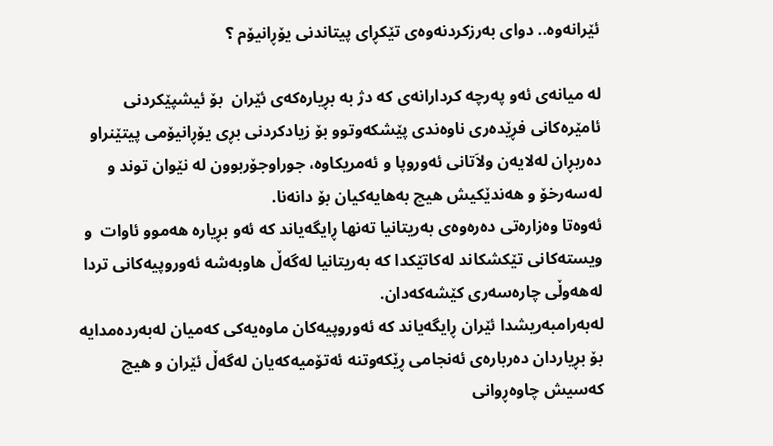ئێرانه‌وه‌.. دوای‌ به‌رزكردنه‌وه‌ی‌ تێكڕای‌ پیتاندنی‌ یۆڕانیۆم ؟

له‌ میانه‌ی‌ ئه‌و په‌رچه‌ كردارانه‌ی‌ كه‌ دژ به‌ بڕیاره‌كه‌ی‌ ئێران  بۆ ئیشپێكردنی‌ ئامێره‌كانی‌ فڕێده‌ری‌ ناوه‌ندی‌ پێشكه‌وتوو بۆ زیادكردنی‌ بڕی‌ یۆڕانیۆمی‌ پیتێنراو ده‌ربڕان له‌لایه‌ن ولاَتانی‌ ئه‌وروپا و ئه‌مریكاوه‌، جوراوجۆربوون له‌ نێوان توند و له‌سه‌رخۆ و هه‌ندێكیش هیچ به‌هایه‌كیان بۆ دانه‌نا.
ئه‌وه‌تا وه‌زاره‌تی‌ ده‌ره‌وه‌ی‌ به‌ریتانیا ته‌نها ڕایگه‌یاند كه‌ ئه‌و بڕیاره‌ هه‌موو ئاوات  و ویسته‌كانی‌ تێكشكاند له‌كاتێكدا كه‌ به‌ریتانیا له‌گه‌ڵ هاوبه‌شه‌ ئه‌وروپیه‌كانی‌ تردا له‌هه‌وڵی‌ چاره‌سه‌ری‌ كێشه‌كه‌دان.
له‌به‌رامبه‌ریشدا ئێران ڕایگه‌یاند كه‌ ئه‌وروپیه‌كان ماوه‌یه‌كی‌ كه‌میان له‌به‌رده‌مدایه‌ بۆ بڕیاردان ده‌رباره‌ی‌ ئه‌نجامی‌ ڕێكه‌وتنه‌ ئه‌تۆمیه‌كه‌یان له‌گه‌ڵ ئێران و هیچ كه‌سیش چاوه‌ڕوانی‌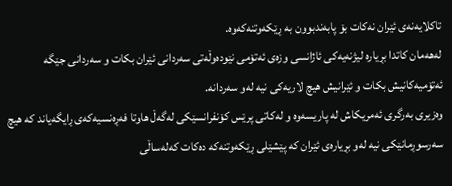تاكلایه‌نه‌ی‌ ئێران نه‌كات بۆ پابه‌ندبوون به‌ ڕێكه‌وتنه‌كه‌وه‌.
له‌هه‌مان كاتدا بڕیاره‌ لیژنه‌یه‌كی‌ ئاژانسی‌ وزه‌ی‌ ئه‌تۆمی‌ نێوده‌وڵه‌تی‌ سه‌ردانی‌ ئێران بكات و سه‌ردانی‌ جێگه‌ ئه‌تۆمیه‌كانیش بكات و ئێرانیش هیچ لاریه‌كی‌ نیه‌ له‌و سه‌ردانه‌.
وه‌زیری‌ به‌رگری‌ ئه‌مریكاش له‌ پاریسه‌وه‌ و له‌كاتی‌ پرێس كۆنفرانسێكی‌ له‌گه‌ڵ هاوتا فه‌ڕه‌نسیه‌كه‌ی‌ ڕایگه‌یاند كه‌ هیچ سه‌رسوڕمانێكی‌ نیه‌ له‌و بڕیاره‌ی‌ ئێران كه‌ پێشێلی‌ ڕێكه‌وتنه‌كه‌ ده‌كات كه‌له‌ساڵی‌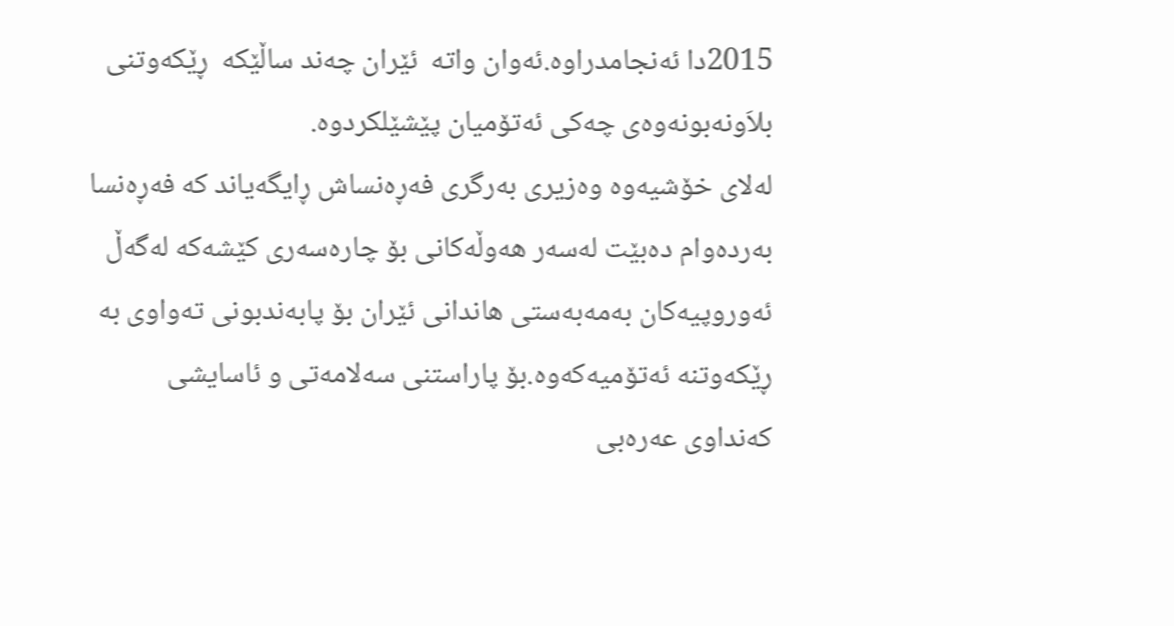2015دا ئه‌نجامدراوه‌.ئه‌وان واته‌  ئێران چه‌ند ساڵێكه‌  ڕێكه‌وتنی‌ بلاَونه‌بونه‌وه‌ی‌ چه‌كی‌ ئه‌تۆمیان پێشێلكردوه‌.
له‌لای‌ خۆشیه‌وه‌ وه‌زیری‌ به‌رگری‌ فه‌ڕه‌نساش ڕایگه‌یاند كه‌ فه‌ڕه‌نسا به‌رده‌وام ده‌بێت له‌سه‌ر هه‌وڵه‌كانی‌ بۆ چاره‌سه‌ری‌ كێشه‌كه‌ له‌گه‌ڵ ئه‌وروپیه‌كان به‌مه‌به‌ستی‌ هاندانی‌ ئێران بۆ پابه‌ندبونی‌ ته‌واوی‌ به‌ ڕێكه‌وتنه‌ ئه‌تۆمیه‌كه‌وه‌.بۆ پاراستنی‌ سه‌لامه‌تی‌ و ئاسایشی‌ كه‌نداوی‌ عه‌ره‌بی‌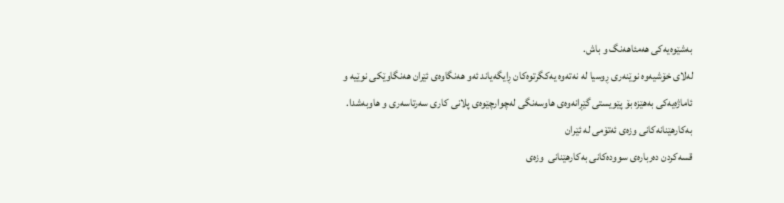به‌شێوه‌یه‌كی‌ هه‌مئاهه‌نگ و باش.
له‌لای‌ خۆشیه‌وه‌ نوێنه‌ری‌ ڕوسیا له‌ نه‌ته‌وه‌ یه‌كگرتوه‌كان ڕایگه‌یاند ئه‌و هه‌نگاوه‌ی‌ ئێران هه‌نگاوێكی‌ نوێیه‌ و ئاماژه‌یه‌كی‌ به‌هێزه‌ بۆ پێویستی‌ گێڕانه‌وه‌ی‌ هاوسه‌نگی‌ له‌چوارچێوه‌ی‌ پلانی‌ كاری‌ سه‌رتاسه‌ری‌ و هاوبه‌شدا.
به‌كارهێنانه‌كانی‌ وزه‌ی‌ ئه‌تۆمی‌ له‌ ئێران
قسه‌كردن ده‌رباره‌ی‌ سووده‌كانی‌ به‌كارهێنانی‌  وزه‌ی‌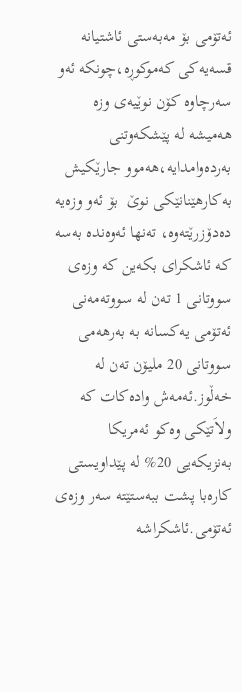ئه‌تۆمی‌ بۆ مه‌به‌ستی‌ ئاشتیانه‌ قسه‌یه‌كی‌ كه‌موكوڕه‌،چونكه‌ ئه‌و سه‌رچاوه‌ كۆن نوێیه‌ی‌ وزه‌ هه‌میشه‌ له‌ پێشكه‌وتنی‌ به‌رده‌وامدایه‌،هه‌موو جارێكیش به‌كارهێنانێكی‌ نوێ‌  بۆ ئه‌و وزه‌یه‌ ده‌دۆزرێته‌وه‌، ته‌نها ئه‌وه‌نده‌ به‌سه‌ كه‌ ئاشكرای بكه‌ین كه‌ وزه‌ی‌ سووتانی‌ 1 ته‌ن له‌ سووته‌مه‌نی‌ ئه‌تۆمی‌ یه‌كسانه‌ به‌ به‌رهه‌می‌ سووتانی‌ 20 ملیۆن ته‌ن له‌ خه‌ڵوز.ئه‌مه‌ش واده‌كات كه‌ ولاَتێكی‌ وه‌كو ئه‌مریكا به‌نزیكه‌یی‌ 20% له‌ پێداویستی‌ كاره‌با پشت ببه‌ستێته‌ سه‌ر وزه‌ی‌ ئه‌تۆمی‌.ئاشكراشه‌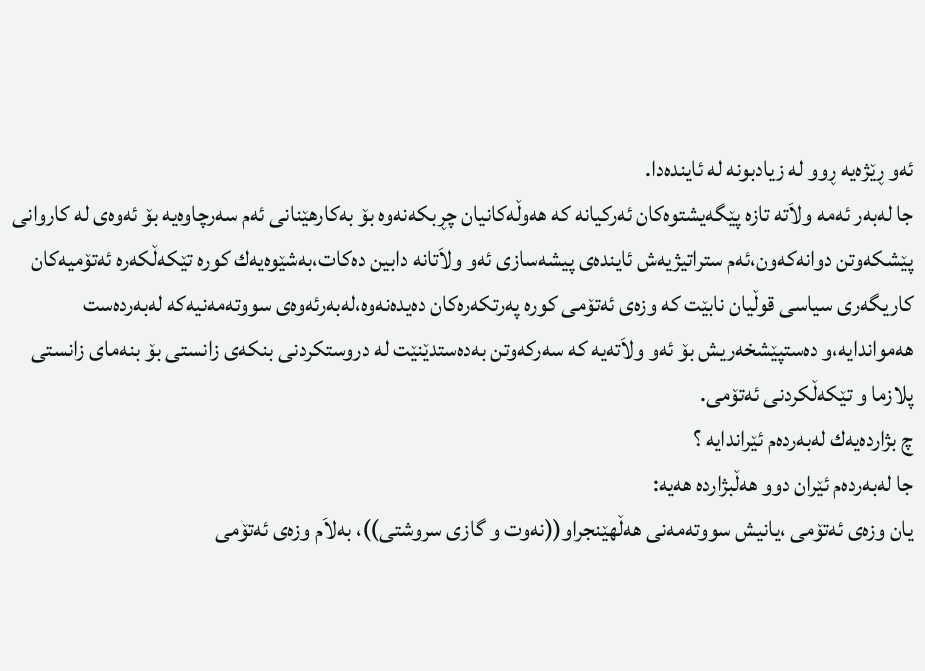ئه‌و ڕێژه‌یه‌ ڕوو له‌ زیادبونه‌ له‌ ئاینده‌دا.
جا له‌به‌ر ئه‌مه‌ ولاَته‌ تازه‌ پێگه‌یشتوه‌كان ئه‌ركیانه‌ كه‌ هه‌وڵه‌كانیان چڕبكه‌نه‌وه‌ بۆ به‌كارهێنانی‌ ئه‌م سه‌رچاوه‌یه‌ بۆ ئه‌وه‌ی‌ له‌ كاروانی‌ پێشكه‌وتن دوانه‌كه‌ون،ئه‌م ستراتیژیه‌ش ئاینده‌ی‌ پیشه‌سازی‌ ئه‌و ولاَتانه‌ دابین ده‌كات،به‌شێوه‌یه‌ك كوره‌ تێكه‌ڵكه‌ره‌ ئه‌تۆمیه‌كان كاریگه‌ری‌ سیاسی‌ قوڵیان نابێت كه‌ وزه‌ی‌ ئه‌تۆمی‌ كوره‌ په‌رتكه‌ره‌كان ده‌یده‌نه‌وه‌،له‌به‌رئه‌وه‌ی‌ سووته‌مه‌نیه‌كه‌ له‌به‌رده‌ست هه‌مواندایه‌،و ده‌ستپێشخه‌ریش بۆ ئه‌و ولاَته‌یه‌ كه‌ سه‌ركه‌وتن به‌ده‌ستدێنێت له‌ دروستكردنی‌ بنكه‌ی‌ زانستی‌ بۆ بنه‌مای‌ زانستی‌ پلازما و تێكه‌ڵكردنی‌ ئه‌تۆمی‌.
چ بژارده‌یه‌ك له‌به‌رده‌م ئێراندایه‌ ؟
جا له‌به‌رده‌م ئێران دوو هه‌ڵبژارده‌ هه‌یه‌:
یان وزه‌ی‌ ئه‌تۆمی‌ ،یانیش سووته‌مه‌نی‌ هه‌ڵهێنجراو((نه‌وت و گازی‌ سروشتی‌))، به‌لاَم وزه‌ی‌ ئه‌تۆمی‌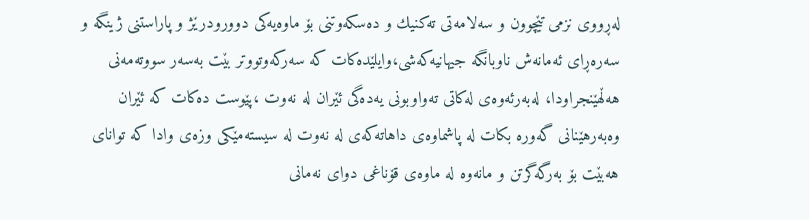له‌ڕووی‌ نزمی‌ تێچوون و سه‌لامه‌تی‌ ته‌كنیك و ده‌سكه‌وتنی‌ بۆ ماوه‌یه‌كی‌ دوورودرێژ و پاراستنی‌ ژینگه‌ و سه‌ره‌ڕای‌ ئه‌مانه‌ش ناوبانگه‌ جیهانیه‌كه‌شی‌،وایلێده‌كات كه‌ سه‌ركه‌وتووتر بێت به‌سه‌ر سووته‌مه‌نی‌ هه‌ڵهێنجراودا، له‌به‌رئه‌وه‌ی‌ له‌كاتی‌ ته‌واوبونی‌ یه‌ده‌گی‌ ئێران له‌ نه‌وت ،پێوست ده‌كات كه‌ ئێران وه‌به‌رهێنانی‌ گه‌وره‌ بكات له‌ پاشماوه‌ی‌ داهاته‌كه‌ی‌ له‌ نه‌وت له‌ سیسته‌مێكی‌ وزه‌ی‌ وادا كه‌ توانای‌ هه‌بێت بۆ به‌رگه‌گرتن و مانه‌وه‌ له‌ ماوه‌ی‌ قۆناغی‌ دوای‌ نه‌مانی‌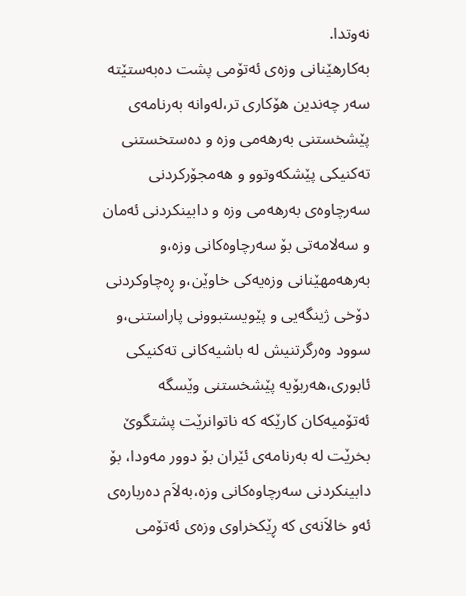نه‌وتدا.
به‌كارهێنانی‌ وزه‌ی‌ ئه‌تۆمی‌ پشت ده‌به‌ستێته‌ سه‌ر چه‌ندین هۆكاری‌ تر،له‌وانه‌ به‌رنامه‌ی‌ پێشخستنی‌ به‌رهه‌می‌ وزه‌ و ده‌ستخستنی‌ ته‌كنیكی‌ پێشكه‌وتوو و هه‌مجۆركردنی‌ سه‌رچاوه‌ی‌ به‌رهه‌می‌ وزه‌ و دابینكردنی‌ ئه‌مان و سه‌لامه‌تی‌ بۆ سه‌رچاوه‌كانی‌ وزه‌،و به‌رهه‌مهێنانی‌ وزه‌یه‌كی‌ خاوێن،و ڕه‌چاوكردنی‌ دۆخی‌ ژینگه‌یی‌ و پێویستبوونی‌ پاراستنی‌،و سوود وه‌رگرتنیش له‌ باشیه‌كانی‌ ته‌كنیكی‌ ئابوری‌،هه‌ربۆیه‌ پێشخستنی‌ وێسگه‌ ئه‌تۆمیه‌كان كارێكه‌ كه‌ ناتوانرێت پشتگوێ‌ بخرێت له‌ به‌رنامه‌ی‌ ئێران بۆ دوور مه‌ودا، بۆ دابینكردنی‌ سه‌رچاوه‌كانی‌ وزه‌،به‌لاَم ده‌رباره‌ی‌ ئه‌و خالاَنه‌ی‌ كه‌ ڕێكخراوی‌ وزه‌ی‌ ئه‌تۆمی‌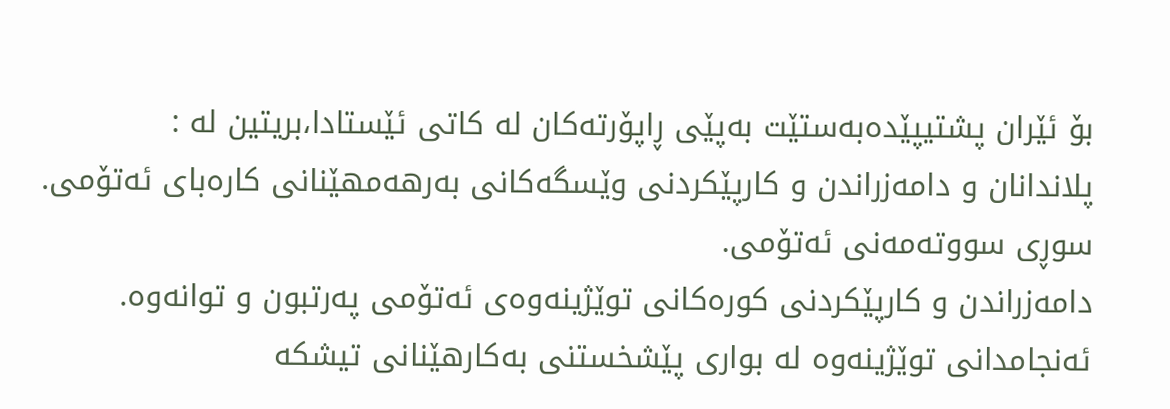بۆ ئێران پشتیپێده‌به‌ستێت به‌پێی‌ ڕاپۆرته‌كان له‌ كاتی‌ ئێستادا،بریتین له‌ :
پلاندانان و دامه‌زراندن و كارپێكردنی‌ وێسگه‌كانی‌ به‌رهه‌مهێنانی‌ كاره‌بای‌ ئه‌تۆمی‌.
سوڕی‌ سووته‌مه‌نی‌ ئه‌تۆمی‌.
دامه‌زراندن و كارپێكردنی‌ كوره‌كانی‌ توێژینه‌وه‌ی‌ ئه‌تۆمی‌ په‌رتبون و توانه‌وه‌.
ئه‌نجامدانی‌ توێژینه‌وه‌ له‌ بواری‌ پێشخستنی‌ به‌كارهێنانی‌ تیشكه‌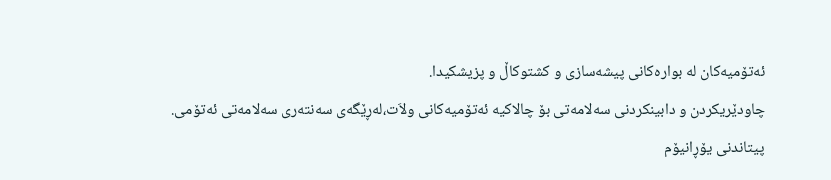ئه‌تۆمیه‌كان له‌ بواره‌كانی‌ پیشه‌سازی‌ و كشتوكاڵ و پزیشكیدا.
چاودێریكردن و دابینكردنی‌ سه‌لامه‌تی‌ بۆ چالاكیه‌ ئه‌تۆمیه‌كانی‌ ولاَت،له‌ڕێگه‌ی‌ سه‌نته‌ری‌ سه‌لامه‌تی‌ ئه‌تۆمی‌.
پیتاندنی‌ یۆڕانیۆم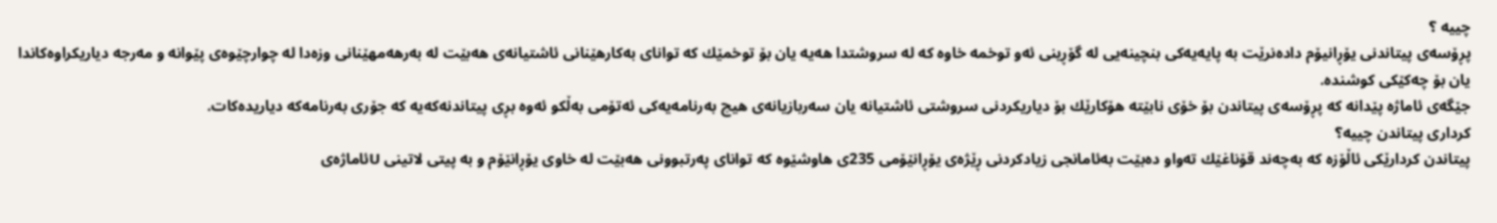چییه‌ ؟
پڕۆسه‌ی‌ پیتاندنی‌ یۆڕانیۆم داده‌نرێت به‌ پایه‌یه‌كی‌ بنچینه‌یی‌ له‌ گۆڕینی‌ ئه‌و توخمه‌ خاوه‌ كه‌ له‌ سروشتدا هه‌یه‌ یان بۆ توخمێك كه‌ توانای‌ به‌كارهێنانی‌ ئاشتیانه‌ی‌ هه‌بێت له‌ به‌رهه‌مهێنانی‌ وزه‌دا له‌ چوارچێوه‌ی‌ پێوانه‌ و مه‌رجه‌ دیاریكراوه‌كاندا یان بۆ چه‌كێكی‌ كوشنده‌.
جێگه‌ی‌ ئاماژه‌ پێدانه‌ كه‌ پڕۆسه‌ی‌ پیتاندن بۆ خۆی‌ نابێته‌ هۆكارێك بۆ دیاریكردنی‌ سروشتی‌ ئاشتیانه‌ یان سه‌ربازیانه‌ی‌ هیچ به‌رنامه‌یه‌كی‌ ئه‌تۆمی‌ به‌ڵكو ئه‌وه‌ بڕی‌ پیتاندنه‌كه‌یه‌ كه‌ جۆری‌ به‌رنامه‌كه‌ دیاریده‌كات.
كرداری‌ پیتاندن چییه‌؟
پیتاندن كردارێكی‌ ئاڵۆزه‌ كه‌ به‌چه‌ند قۆناغێك ته‌واو ده‌بێت به‌ئامانجی‌ زیادكردنی‌ ڕێژه‌ی‌ یۆڕانێۆمی‌ 235ی‌ هاوشێوه‌ كه‌ توانای‌ په‌رتبوونی‌ هه‌بێت له‌ خاوی‌ یۆڕانێۆم و به‌ پیتی‌ لاتینی‌ Uئاماژه‌ی‌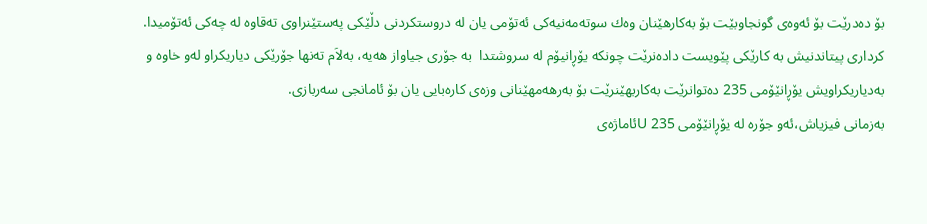بۆ ده‌درێت بۆ ئه‌وه‌ی‌ گونجاوبێت بۆ به‌كارهێنان وه‌ك سوته‌مه‌نیه‌كی‌ ئه‌تۆمی‌ یان له‌ دروستكردنی‌ دڵێكی‌ په‌ستێنراوی‌ ته‌قاوه‌ له‌ چه‌كی‌ ئه‌تۆمیدا.
كرداری‌ پیتاندنیش به‌ كارێكی‌ پێویست داده‌نرێت چونكه‌ یۆڕانیۆم له‌ سروشتدا  به‌ جۆری‌ جیاواز هه‌یه‌، به‌لاَم ته‌نها جۆرێكی‌ دیاریكراو له‌و خاوه‌ و به‌دیاریكراویش یۆڕانێۆمی‌ 235 ده‌توانرێت به‌كاربهێنرێت بۆ به‌رهه‌مهێنانی‌ وزه‌ی‌ كاره‌بایی‌ یان بۆ ئامانجی‌ سه‌ربازی‌.
به‌زمانی‌ فیزیاش،ئه‌و جۆره‌ له‌ یۆڕانێۆمی‌ 235 Uئاماژه‌ی‌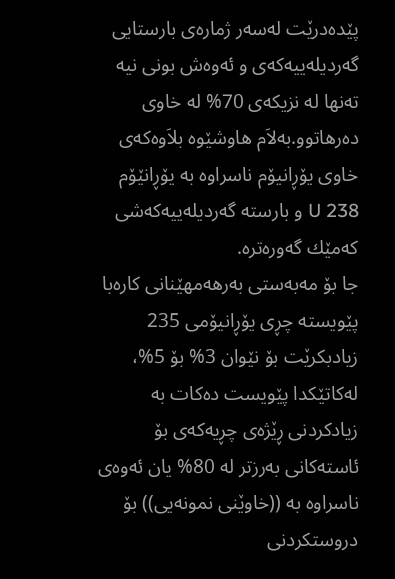پێده‌درێت له‌سه‌ر ژماره‌ی‌ بارستایی‌ گه‌ردیله‌ییه‌كه‌ی‌ و ئه‌وه‌ش بونی‌ نیه‌ ته‌نها له‌ نزیكه‌ی‌ 70% له‌ خاوی‌ ده‌رهاتوو.به‌لاَم هاوشێوه‌ بلاَوه‌كه‌ی‌ خاوی‌ یۆڕانیۆم ناسراوه‌ به‌ یۆڕانێۆم 238 U و بارسته‌ گه‌ردیله‌ییه‌كه‌شی‌ كه‌مێك گه‌وره‌تره‌.
جا بۆ مه‌به‌ستی‌ به‌رهه‌مهێنانی‌ كاره‌با پێویسته‌ چڕی‌ یۆڕانیۆمی‌ 235 زیادبكرێت بۆ نێوان 3% بۆ 5%، له‌كاتێكدا پێویست ده‌كات به‌ زیادكردنی‌ ڕێژه‌ی‌ چڕیه‌كه‌ی‌ بۆ ئاسته‌كانی‌ به‌رزتر له‌ 80% یان ئه‌وه‌ی‌ ناسراوه‌ به‌ ((خاوێنی‌ نمونه‌یی‌)) بۆ دروستكردنی‌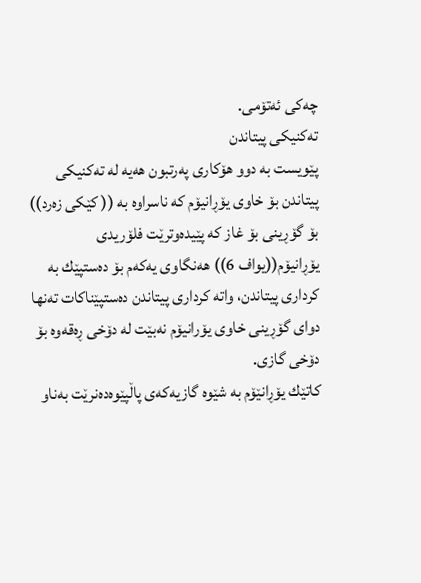چه‌كی‌ ئه‌تۆمی‌.
ته‌كنیكی‌ پیتاندن
پێویست به‌ دوو هۆكاری‌ په‌رتبون هه‌یه‌ له‌ ته‌كنیكی‌ پیتاندن بۆ خاوی‌ یۆڕانیۆم كه‌ ناسراوه‌ به‌ (( كێكی‌ زه‌رد)) بۆ گۆڕینی‌ بۆ غاز كه‌ پێیده‌وترێت فلۆریدی‌ یۆڕانیۆم((یواف 6)) هه‌نگاوی‌ یه‌كه‌م بۆ ده‌ستپێك به‌ كرداری‌ پیتاندن، واته‌ كرداری‌ پیتاندن ده‌ستپێناكات ته‌نها دوای‌ گۆڕینی‌ خاوی‌ یۆرانیۆم نه‌بێت له‌ دۆخی‌ ڕه‌قه‌وه‌ بۆ دۆخی‌ گازی.
كاتێك یۆڕانێۆم به‌ شێوه‌ گازیه‌كه‌ی‌ پاڵپێوه‌ده‌نرێت به‌ناو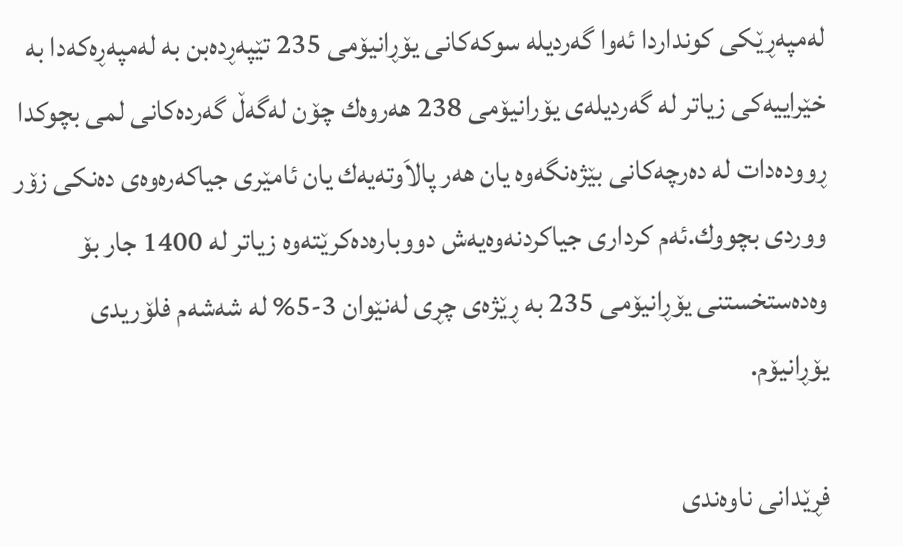له‌مپه‌ڕێكی‌ كونداردا ئه‌وا گه‌ردیله‌ سوكه‌كانی‌ یۆڕانیۆمی‌ 235 تێپه‌ڕده‌بن به‌ له‌مپه‌ڕه‌كه‌دا به‌ خێراییه‌كی‌ زیاتر له‌ گه‌ردیله‌ی‌ یۆرانیۆمی‌ 238 هه‌روه‌ك چۆن له‌گه‌ڵ گه‌رده‌كانی‌ لمی‌ بچوكدا ڕووده‌دات له‌ ده‌رچه‌كانی‌ بێژه‌نگه‌وه‌ یان هه‌ر پالاَوته‌یه‌ك یان ئامێری‌ جیاكه‌ره‌وه‌ی‌ ده‌نكی‌ زۆر ووردی‌ بچووك.ئه‌م كرداری‌ جیاكردنه‌وه‌یه‌ش دووباره‌ده‌كرێته‌وه‌ زیاتر له‌ 1400 جار بۆ وه‌ده‌ستخستنی‌ یۆڕانیۆمی‌ 235 به‌ ڕێژه‌ی‌ چڕی‌ له‌نێوان 3-5% له‌ شه‌شه‌م فلۆریدی‌ یۆڕانیۆم.

فڕێدانی‌ ناوه‌ندی‌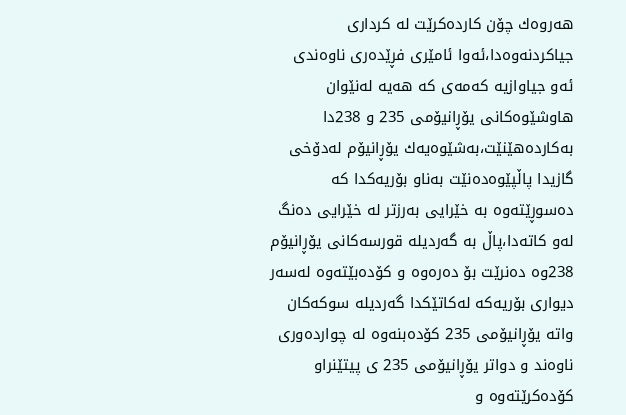هه‌روه‌ك چۆن كارده‌كرێت له‌ كرداری‌ جیاكردنه‌وه‌دا،ئه‌وا ئامێری‌ فڕێده‌ری‌ ناوه‌ندی‌ ئه‌و جیاوازیه‌ كه‌مه‌ی‌ كه‌ هه‌یه‌ له‌نێوان هاوشێوه‌كانی‌ یۆڕانیۆمی‌ 235 و 238دا به‌كارده‌هێنێت،به‌شێوه‌یه‌ك یۆڕانیۆم له‌دۆخی‌ گازیدا پاڵپێوه‌ده‌نێت به‌ناو بۆریه‌كدا كه‌ ده‌سوڕێته‌وه‌ به‌ خێرایی‌ به‌رزتر له‌ خێرایی‌ ده‌نگ له‌و كاته‌دا،پاڵ به‌ گه‌ردیله‌ قورسه‌كانی‌ یۆڕانیۆم 238وه‌ ده‌نرێت بۆ ده‌ره‌وه‌ و كۆده‌بێته‌وه‌ له‌سه‌ر دیواری‌ بۆریه‌كه‌ له‌كاتێكدا گه‌ردیله‌ سوكه‌كان واته‌ یۆڕانیۆمی‌ 235 كۆده‌بنه‌وه‌ له‌ چوارده‌وری‌ ناوه‌ند و دواتر یۆڕانیۆمی‌ 235 ی‌ پیتێنراو كۆده‌كرێته‌وه‌ و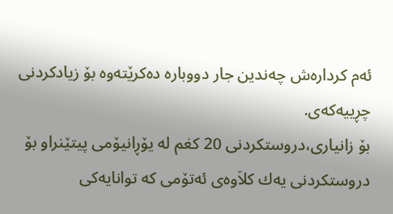ئه‌م كرداره‌ش چه‌ندین جار دووباره‌ ده‌كرێته‌وه‌ بۆ زیادكردنی‌ چڕییه‌كه‌ی‌.
بۆ زانیاری‌،دروستكردنی‌ 20 كغم له‌ یۆڕانیۆمی‌ پیتێنراو بۆ دروستكردنی‌ یه‌ك كلاَوه‌ی‌ ئه‌تۆمی‌ كه‌ توانایه‌كی‌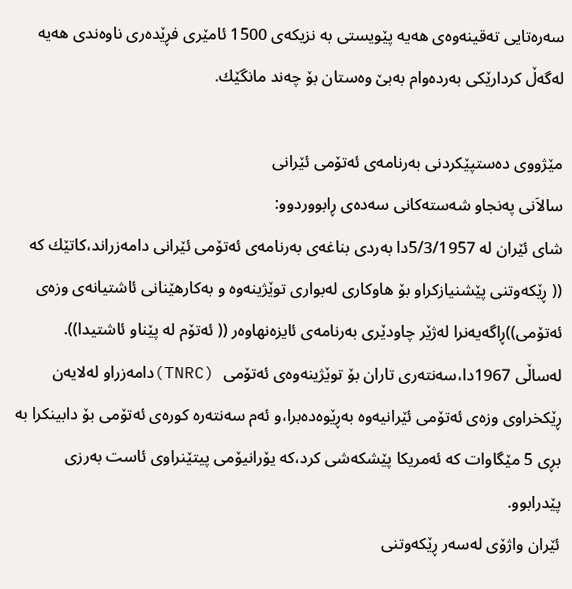سه‌ره‌تایی‌ ته‌قینه‌وه‌ی‌ هه‌یه‌ پێویستی‌ به‌ نزیكه‌ی‌ 1500 ئامێری‌ فڕێده‌ری‌ ناوه‌ندی‌ هه‌یه‌ له‌گه‌ڵ كردارێكی‌ به‌رده‌وام به‌بێ‌ وه‌ستان بۆ چه‌ند مانگێك.

مێژووی‌ ده‌ستپێكردنی‌ به‌رنامه‌ی‌ ئه‌تۆمی‌ ئێرانی‌
سالاَنی‌ په‌نجاو شه‌سته‌كانی‌ سه‌ده‌ی‌ ڕابووردوو:
شای‌ ئێران له‌ 5/3/1957دا به‌ردی‌ بناغه‌ی‌ به‌رنامه‌ی‌ ئه‌تۆمی‌ ئێرانی‌ دامه‌زراند،كاتێك كه‌ (( ڕێكه‌وتنی‌ پێشنیازكراو بۆ هاوكاری‌ له‌بواری‌ توێژینه‌وه‌ و به‌كارهێنانی‌ ئاشتیانه‌ی‌ وزه‌ی‌ ئه‌تۆمی‌))ڕاگه‌یه‌نرا له‌ژێر چاودێری‌ به‌رنامه‌ی‌ ئایزه‌نهاوه‌ر (( ئه‌تۆم له‌ پێناو ئاشتیدا)).
له‌ساڵی‌ 1967دا،سه‌نته‌ری‌ تاران بۆ توێژینه‌وه‌ی‌ ئه‌تۆمی‌  (TNRC)دامه‌زراو له‌لایه‌ن ڕێكخراوی‌ وزه‌ی‌ ئه‌تۆمی‌ ئێرانیه‌وه‌ به‌ڕێوه‌ده‌برا،و ئه‌م سه‌نته‌ره‌ كوره‌ی‌ ئه‌تۆمی‌ بۆ دابینكرا به‌ بڕی‌ 5 مێگاوات كه‌ ئه‌مریكا پێشكه‌شی‌ كرد،كه‌ یۆرانیۆمی‌ پیتێنراوی‌ ئاست به‌رزی‌ پێدرابوو.
ئێران واژۆی‌ له‌سه‌ر ڕێكه‌وتنی‌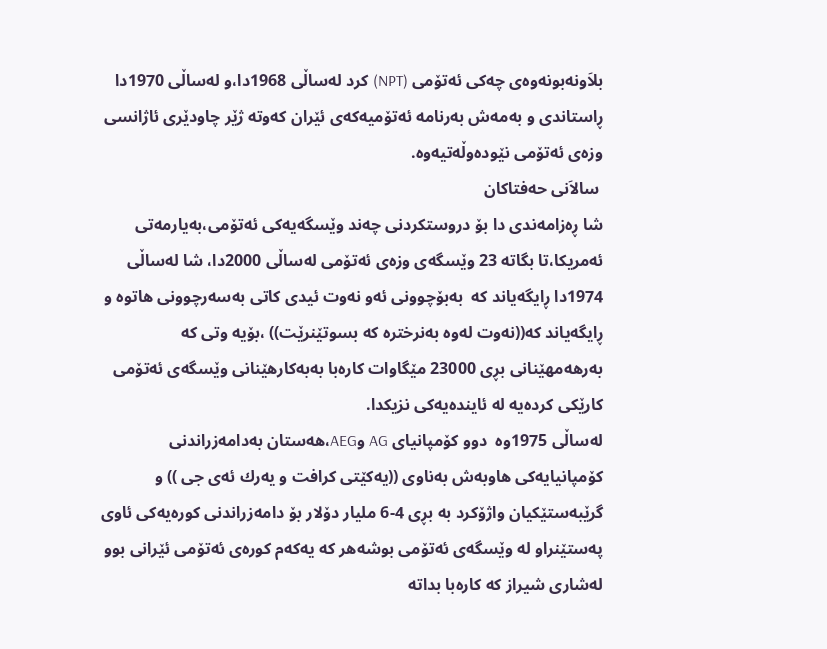بلاَونه‌بونه‌وه‌ی‌ چه‌كی‌ ئه‌تۆمی‌ (NPT) كرد له‌ساڵی‌ 1968دا،و له‌ساڵی‌ 1970دا ڕاستاندی‌ و به‌مه‌ش به‌رنامه‌ ئه‌تۆمیه‌كه‌ی‌ ئێران كه‌وته‌ ژێر چاودێری‌ ئاژانسی‌ وزه‌ی‌ ئه‌تۆمی‌ نێوده‌وڵه‌تیه‌وه‌.
 سالاَنی‌ حه‌فتاكان
شا ڕه‌زامه‌ندی‌ دا بۆ دروستكردنی‌ چه‌ند وێسگه‌یه‌كی‌ ئه‌تۆمی‌،به‌یارمه‌تی‌ ئه‌مریكا،تا بگاته‌ 23 وێسگه‌ی‌ وزه‌ی‌ ئه‌تۆمی‌ له‌ساڵی‌ 2000دا، شا له‌ساڵی‌ 1974دا ڕایگه‌یاند كه‌  به‌بۆچوونی‌ ئه‌و نه‌وت ئیدی‌ كاتی‌ به‌سه‌رچوونی‌ هاتوه‌ و ڕایگه‌یاند كه‌((نه‌وت له‌وه‌ به‌نرختره‌ كه‌ بسوتێنرێت)) ،بۆیه‌ وتی‌ كه‌ به‌رهه‌مهێنانی‌ بڕی‌ 23000 مێگاوات كاره‌با به‌به‌كارهێنانی‌ وێسگه‌ی‌ ئه‌تۆمی‌ كارێكی‌ كرده‌یه‌ له‌ ئاینده‌یه‌كی‌ نزیكدا.
له‌ساڵی‌ 1975وه‌  دوو كۆمپانیای‌ AG وAEG،هه‌ستان به‌دامه‌زراندنی‌ كۆمپانیایه‌كی‌ هاوبه‌ش به‌ناوی‌ ((یه‌كێتی‌ كرافت و یه‌رك ئه‌ی‌ جی‌ )) و گرێبه‌ستێكیان واژۆكرد به‌ بڕی‌ 4-6 ملیار دۆلار بۆ دامه‌زراندنی‌ كوره‌یه‌كی‌ ئاوی‌ په‌ستێنراو له‌ وێسگه‌ی‌ ئه‌تۆمی بوشه‌هر كه‌ یه‌كه‌م كوره‌ی‌ ئه‌تۆمی‌ ئێرانی‌ بوو له‌شاری‌ شیراز كه‌ كاره‌با بداته‌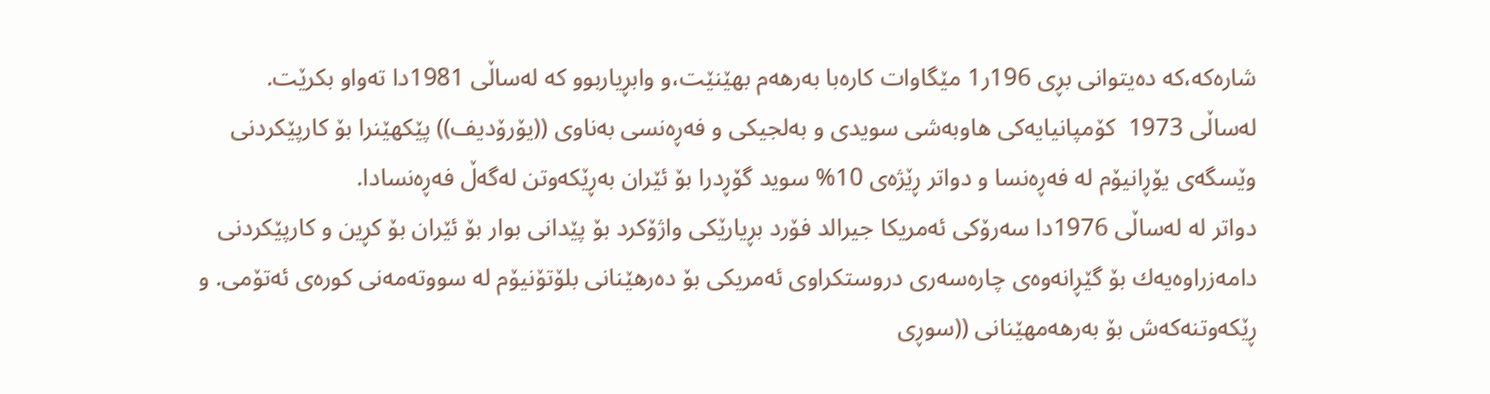شاره‌كه‌،كه‌ ده‌یتوانی‌ بڕی‌ 196ر1 مێگاوات كاره‌با به‌رهه‌م بهێنێت،و وابڕیاربوو كه‌ له‌ساڵی‌ 1981دا ته‌واو بكرێت.
له‌ساڵی‌ 1973  كۆمپانیایه‌كی‌ هاوبه‌شی‌ سویدی‌ و به‌لجیكی‌ و فه‌ڕه‌نسی‌ به‌ناوی‌ ((یۆرۆدیف)) پێكهێنرا بۆ كارپێكردنی‌ وێسگه‌ی‌ یۆڕانیۆم له‌ فه‌ڕه‌نسا و دواتر ڕێژه‌ی‌ 10% سوید گۆڕدرا بۆ ئێران به‌ڕێكه‌وتن له‌گه‌ڵ فه‌ڕه‌نسادا.
دواتر له‌ له‌ساڵی‌ 1976دا سه‌رۆكی‌ ئه‌مریكا جیرالد فۆرد بڕیارێكی‌ واژۆكرد بۆ پێدانی‌ بوار بۆ ئێران بۆ كڕین و كارپێكردنی‌ دامه‌زراوه‌یه‌ك بۆ گێڕانه‌وه‌ی‌ چاره‌سه‌ری‌ دروستكراوی‌ ئه‌مریكی‌ بۆ ده‌رهێنانی‌ بلۆتۆنیۆم له‌ سووته‌مه‌نی‌ كوره‌ی‌ ئه‌تۆمی‌. و ڕێكه‌وتنه‌كه‌ش بۆ به‌رهه‌مهێنانی‌ ((سوڕی‌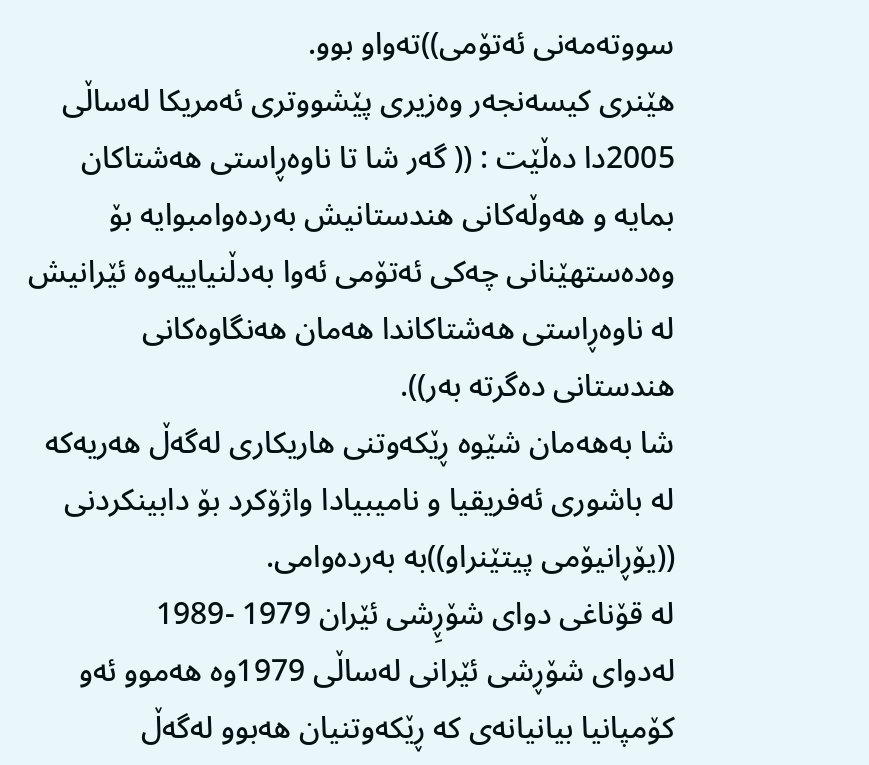سووته‌مه‌نی‌ ئه‌تۆمی‌))ته‌واو بوو.
هێنری‌ كیسه‌نجه‌ر وه‌زیری‌ پێشووتری‌ ئه‌مریكا له‌ساڵی‌ 2005دا ده‌ڵێت : (( گه‌ر شا تا ناوه‌ڕاستی‌ هه‌شتاكان بمایه‌ و هه‌وڵه‌كانی‌ هندستانیش به‌رده‌وامبوایه‌ بۆ وه‌ده‌ستهێنانی‌ چه‌كی‌ ئه‌تۆمی‌ ئه‌وا به‌دڵنیاییه‌وه‌ ئێرانیش له‌ ناوه‌ڕاستی‌ هه‌شتاكاندا هه‌مان هه‌نگاوه‌كانی‌ هندستانی‌ ده‌گرته‌ به‌ر)).
شا به‌هه‌مان شێوه‌ ڕێكه‌وتنی‌ هاریكاری‌ له‌گه‌ڵ هه‌ریه‌كه‌ له‌ باشوری‌ ئه‌فریقیا و نامیبیادا واژۆكرد بۆ دابینكردنی‌ ((یۆڕانیۆمی‌ پیتێنراو))به‌ به‌رده‌وامی‌.
له‌ قۆناغی‌ دوای‌ شۆڕِشی‌ ئێران 1979 -1989
له‌دوای‌ شۆڕشی‌ ئێرانی‌ له‌ساڵی‌ 1979وه‌ هه‌موو ئه‌و كۆمپانیا بیانیانه‌ی‌ كه‌ ڕێكه‌وتنیان هه‌بوو له‌گه‌ڵ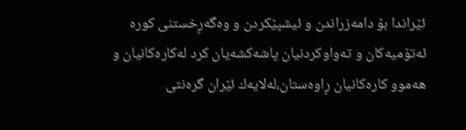ئێراندا بۆ دامه‌زراندن و ئیشپێكردن و وه‌گه‌ڕخستنی‌ كوره‌ ئه‌تۆمیه‌كان و ته‌واوكردنیان پاشه‌كشه‌یان كرد له‌كاره‌كانیان و هه‌موو كاره‌كانیان ڕاوه‌ستان،له‌لایه‌ك ئێران گره‌نتی‌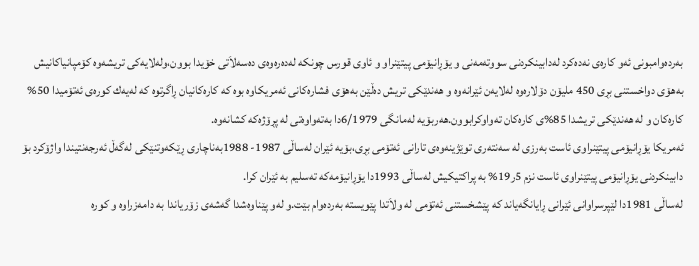به‌رده‌وامبونی‌ ئه‌و كاره‌ی‌ نه‌ده‌كرد له‌دابینكردنی‌ سووته‌مه‌نی‌ و یۆڕانیۆمی‌ پیتێنراو و ئاوی‌ قورس چونكه‌ له‌ده‌ره‌وه‌ی‌ ده‌سه‌لاَتی‌ خۆیدا بوون،وله‌لایه‌كی‌ تریشه‌وه‌ كۆمپانیاكانیش به‌هۆی‌ دواخستنی‌ بڕی‌ 450 ملیۆن دۆلاره‌وه‌ له‌لایه‌ن ئێرانه‌وه‌ و هه‌ندێكی‌ تریش ده‌ڵێن به‌هۆی‌ فشاره‌كانی‌ ئه‌مریكاوه‌ بوه‌ كه‌ كاره‌كانیان ڕاگرتوه‌ كه‌ له‌یه‌ك كوره‌ی‌ ئه‌تۆمیدا 50% كاره‌كان و له‌ هه‌ندێكی‌ تریشدا 85%ی‌ كاره‌كان ته‌واوكرابوون.هه‌ربۆیه‌ له‌مانگی‌ 6/1979دا به‌ته‌واوه‌تی‌ له‌ پڕۆژه‌كه‌ كشانه‌وه‌.
ئه‌مریكا یۆڕانیۆمی‌ پیتێنراوی‌ ئاست به‌رزی‌ له‌ سه‌نته‌ری‌ توێژینه‌وه‌ی‌ تارانی‌ ئه‌تۆمی‌ بڕی‌،بۆیه‌ ئێران له‌ساڵی‌ 1987- 1988به‌ناچاری‌ ڕێكه‌وتنێكی‌ له‌گه‌ڵ ئه‌رجه‌نتیندا واژۆكرد بۆ دابینكردنی‌ یۆڕانیۆمی‌ پیتێنراوی‌ ئاست نزم 5ر19% به‌ پراكتیكیش له‌ساڵی‌ 1993دا یۆڕانیۆمه‌كه‌ ته‌سلیم به‌ ئێران كرا.
له‌ساڵی‌ 1981دا لێپرسراوانی‌ ئێرانی‌ ڕایانگه‌یاند كه‌ پێشخستنی‌ ئه‌تۆمی‌ له‌ ولاَتدا پێویسته‌ به‌رده‌وام بێت.و له‌و پێناوه‌شدا گه‌شه‌ی‌ زۆریاندا به‌ دامه‌زراوه‌ و كوره‌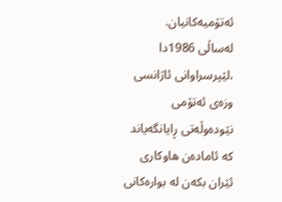ئه‌تۆمیه‌كانیان.
له‌ساڵی‌ 1986دا ،لێپرسراوانی‌ ئاژانسی‌ وزه‌ی‌ ئه‌تۆمی‌ نێوده‌وڵه‌تی‌ ڕایانگه‌یاند كه‌ ئاماده‌ن هاوكاری‌ ئێران بكه‌ن له‌ بواره‌كانی‌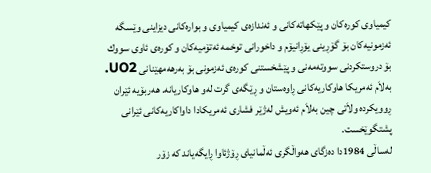كیمیاوی‌ كوره‌كان و پێكهاته‌كانی‌ و ئه‌ندازه‌ی‌ كیمیاوی‌ و بواره‌كانی‌ دیزاینی‌ وێسگه‌ ئه‌زمونیه‌كان بۆ گۆڕینی‌ یۆڕانیۆم و داخورانی‌ توخمه‌ ئه‌تۆمیه‌كان و كوره‌ی‌ ئاوی‌ سووك بۆ دروستكردنی‌ سووته‌مه‌نی‌ و پێشخستنی‌ كوره‌ی‌ ئه‌زمونی‌ بۆ به‌رهه‌مهێنانی‌ UO2. به‌لاَم ئه‌مریكا هاوكاریه‌كانی‌ ڕاوه‌ستان و ڕێگه‌ی‌ گرت له‌و هاوكاریانه‌. هه‌ربۆیه‌ ئێران ڕوویكرده‌ ولاَتی‌ چین به‌لاَم ئه‌ویش له‌ژێر فشاری‌ ئه‌مریكادا داواكاریه‌كانی‌ ئێرانی‌ پشتگوێخست.
له‌ساڵی‌ 1984دا ده‌زگای‌ هه‌واڵگری‌ ئه‌ڵمانیای‌ ڕۆژئاوا ڕایگه‌یاند كه‌ زۆر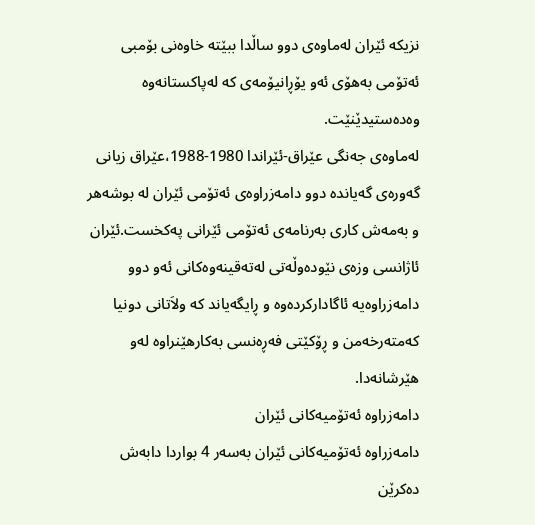نزیكه‌ ئێران له‌ماوه‌ی‌ دوو ساڵدا ببێته‌ خاوه‌نی‌ بۆمبی‌ ئه‌تۆمی‌ به‌هۆی‌ ئه‌و یۆڕانیۆمه‌ی‌ كه‌ له‌پاكستانه‌وه‌ وه‌ده‌ستیدێنێت.
له‌ماوه‌ی‌ جه‌نگی‌ عێراق-ئێراندا 1980-1988،عێراق زیانی‌ گه‌وره‌ی‌ گه‌یانده‌ دوو دامه‌زراوه‌ی‌ ئه‌تۆمی‌ ئێران له‌ بوشه‌هر و به‌مه‌ش كاری‌ به‌رنامه‌ی‌ ئه‌تۆمی‌ ئێرانی‌ په‌كخست.ئێران ئاژانسی‌ وزه‌ی‌ نێوده‌وڵه‌تی‌ له‌ته‌قینه‌وه‌كانی‌ ئه‌و دوو دامه‌زراوه‌یه‌ ئاگاداركرده‌وه‌ و ڕایگه‌یاند كه‌ ولاَتانی‌ دونیا كه‌مته‌رخه‌من و ڕۆكێتی‌ فه‌ڕه‌نسی‌ به‌كارهێنراوه‌ له‌و هێرشانه‌دا.
دامه‌زراوه‌ ئه‌تۆمیه‌كانی‌ ئێران
دامه‌زراوه‌ ئه‌تۆمیه‌كانی‌ ئێران به‌سه‌ر 4 بواردا دابه‌ش ده‌كرێن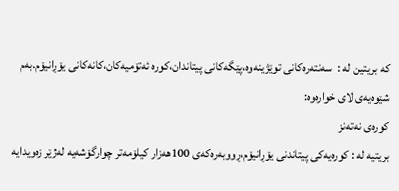كه‌ بریتین له‌ :  سه‌نته‌ره‌كانی‌ توێژینه‌وه‌،پێگه‌كانی‌ پیتاندان،كوره‌ ئه‌تۆمیه‌كان،كانه‌كانی‌ یۆڕانیۆم.به‌م شێوه‌یه‌ی‌ لای‌ خواره‌وه‌:
كوره‌ی‌ نه‌ته‌نز
بریتیه‌ له‌ : كوره‌یه‌كی‌ پیتاندنی‌ یۆڕانیۆم،ڕووبه‌ره‌كه‌ی‌ 100هه‌زار كیلۆمه‌تر چوارگۆشه‌یه‌ له‌ژێر زه‌ویدایه‌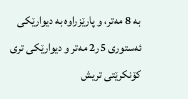به‌ 8 مه‌تر، و پارێزراوه‌ به‌ دیوارێكی‌ ئه‌ستوری‌ 5ر2 مه‌تر و دیوارێكی‌ تری‌ كۆنكرێتی‌ تریش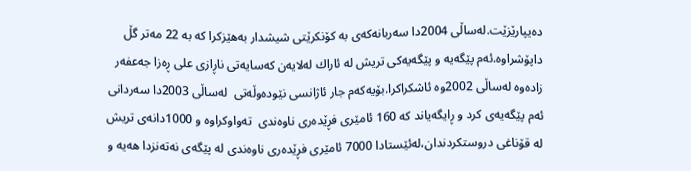ده‌یپارێزێت.له‌ساڵی‌ 2004دا سه‌ربانه‌كه‌ی‌ به‌ كۆنكرێتی‌ شیشدار به‌هێزكرا كه‌ به‌ 22 مه‌تر گڵ داپۆشراوه‌.ئه‌م پێگه‌یه‌ و پێگه‌یه‌كی‌ تریش له‌ ئاراك له‌لایه‌ن كه‌سایه‌تی‌ ناڕازی‌ علی‌ ڕه‌زا جه‌عفه‌ر زاده‌وه‌ له‌ساڵی‌ 2002وه‌ ئاشكراكرا.بۆیه‌كه‌م جار ئاژانسی‌ نێوده‌وڵه‌تی‌  له‌ساڵی‌ 2003دا سه‌ردانی‌ ئه‌م پێگه‌یه‌ی‌ كرد و ڕایگه‌یاند كه‌ 160 ئامێری‌ فڕێده‌ری‌ ناوه‌ندی‌  ته‌واوكراوه‌ و 1000دانه‌ی‌ تریش له‌ قۆناغی‌ دروستكردندان،له‌ئێستادا 7000 ئامێری‌ فڕێده‌ری‌ ناوه‌ندی‌ له‌ پێگه‌ی‌ نه‌ته‌نزدا هه‌یه‌ و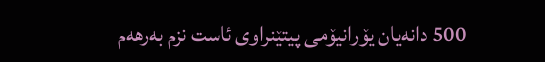500 دانه‌یان یۆرانیۆمی‌ پیتێنراوی‌ ئاست نزم به‌رهه‌م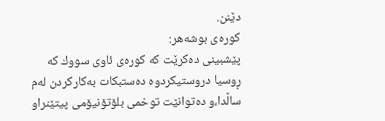دێنن.
كوره‌ی‌ بوشه‌هر:
پێشبینی‌ ده‌كرێت كه‌ كوره‌ی‌ ئاوی‌ سووك كه‌ ڕوسیا دروستیكردوه‌ ده‌ستبكات به‌كاركردن له‌م ساڵدا،و ده‌توانێت توخمی‌ بلۆتۆنیۆمی‌ پیتێنراو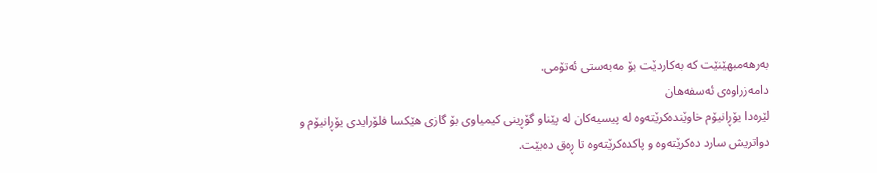به‌رهه‌مبهێنێت كه‌ به‌كاردێت بۆ مه‌به‌ستی‌ ئه‌تۆمی‌.
دامه‌زراوه‌ی‌ ئه‌سفه‌هان
لێره‌دا یۆڕانیۆم خاوێنده‌كرێته‌وه‌ له‌ پیسیه‌كان له‌ پێناو گۆڕینی‌ كیمیاوی‌ بۆ گازی‌ هێكسا فلۆرایدی‌ یۆڕانیۆم و دواتریش سارد ده‌كرێته‌وه‌ و پاكده‌كرێته‌وه‌ تا ڕه‌ق ده‌بێت.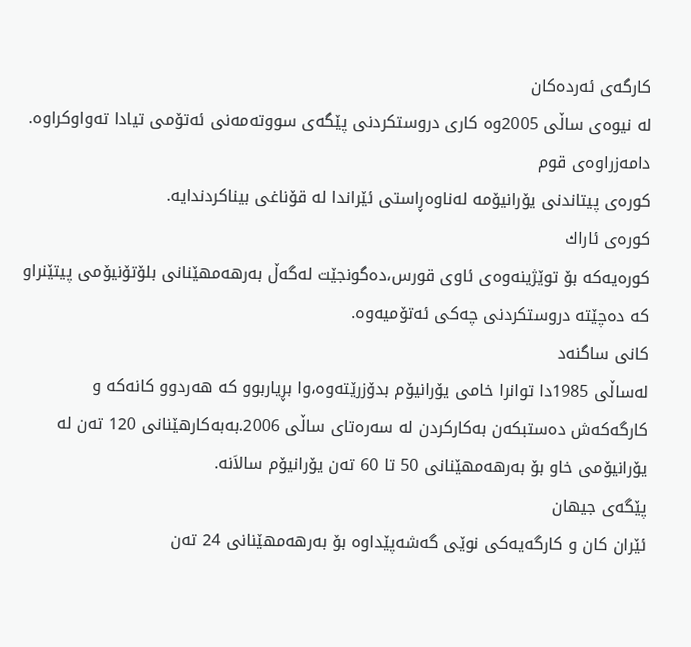كارگه‌ی‌ ئه‌رده‌كان
له‌ نیوه‌ی‌ ساڵی‌ 2005وه‌ كاری‌ دروستكردنی‌ پێگه‌ی‌ سووته‌مه‌نی‌ ئه‌تۆمی‌ تیادا ته‌واوكراوه‌.
دامه‌زراوه‌ی‌ قوم
كوره‌ی‌ پیتاندنی‌ یۆرانیۆمه‌ له‌ناوه‌ڕاستی‌ ئێراندا له‌ قۆناغی‌ بیناكردندایه‌.
كوره‌ی‌ ئاراك
كوره‌یه‌كه‌ بۆ توێژینه‌وه‌ی‌ ئاوی‌ قورس،ده‌گونجێت له‌گه‌ڵ به‌رهه‌مهێنانی‌ بلۆتۆنیۆمی‌ پیتێنراو كه‌ ده‌چێته‌ دروستكردنی‌ چه‌كی‌ ئه‌تۆمیه‌وه‌.
كانی‌ ساگنه‌د
له‌ساڵی‌ 1985دا توانرا خامی‌ یۆرانیۆم بدۆزرێته‌وه‌،وا بڕیاربوو كه‌ هه‌ردوو كانه‌كه‌ و كارگه‌كه‌ش ده‌ستبكه‌ن به‌كاركردن له‌ سه‌ره‌تای‌ ساڵی‌ 2006.به‌به‌كارهێنانی‌ 120 ته‌ن له‌ یۆرانیۆمی‌ خاو بۆ به‌رهه‌مهێنانی‌ 50 تا 60 ته‌ن یۆرانیۆم سالاَنه‌.
پێگه‌ی‌ جیهان
ئێران كان و كارگه‌یه‌كی‌ نوێی‌ گه‌شه‌پێداوه‌ بۆ به‌رهه‌مهێنانی‌ 24 ته‌ن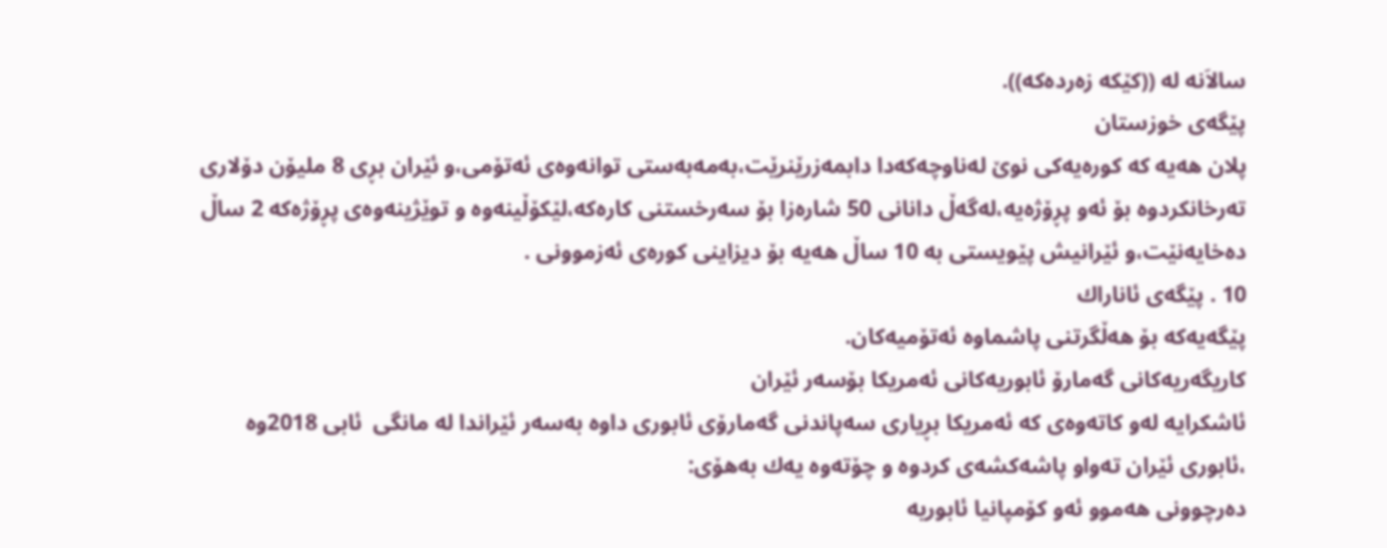سالاَنه‌ له‌ ((كێكه‌ زه‌رده‌كه‌)).
پێگه‌ی‌ خوزستان
پلان هه‌یه‌ كه‌ كوره‌یه‌كی‌ نوێ‌ له‌ناوچه‌كه‌دا دابمه‌زرێنرێت،به‌مه‌به‌ستی‌ توانه‌وه‌ی‌ ئه‌تۆمی‌،و ئێران بڕی‌ 8 ملیۆن دۆلاری‌ ته‌رخانكردوه‌ بۆ ئه‌و پڕۆژه‌یه‌،له‌گه‌ڵ دانانی‌ 50 شاره‌زا بۆ سه‌رخستنی‌ كاره‌كه‌،لێكۆڵینه‌وه‌ و توێژینه‌وه‌ی‌ پڕۆژه‌كه‌ 2 ساڵ ده‌خایه‌نێت،و ئێرانیش پێویستی‌ به‌ 10 ساڵ هه‌یه‌ بۆ دیزاینی‌ كوره‌ی‌ ئه‌زموونی‌ .
10 . پێگه‌ی‌ ئاناراك
پێگه‌یه‌كه‌ بۆ هه‌ڵگرتنی‌ پاشماوه‌ ئه‌تۆمیه‌كان.
كاریگه‌ریه‌كانی‌ گه‌مارۆ ئابوریه‌كانی‌ ئه‌مریكا بۆسه‌ر ئێران
ئاشكرایه‌ له‌و كاته‌وه‌ی‌ كه‌ ئه‌مریكا بڕیاری‌ سه‌پاندنی‌ گه‌مارۆی‌ ئابوری‌ داوه‌ به‌سه‌ر ئێراندا له‌ مانگی‌  ئابی‌ 2018وه‌ ،ئابوری‌ ئێران ته‌واو پاشه‌كشه‌ی‌ كردوه‌ و چۆته‌وه‌ یه‌ك به‌هۆی‌:
ده‌رچوونی‌ هه‌موو ئه‌و كۆمپانیا ئابوریه‌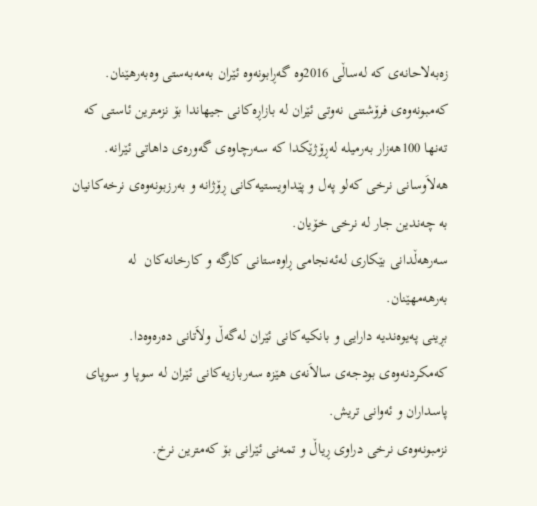زه‌به‌لاحانه‌ی‌ كه‌ له‌ساڵی‌ 2016وه‌ گه‌ڕابونه‌وه‌ ئێران به‌مه‌به‌ستی‌ وه‌به‌رهێنان.
كه‌مبونه‌وه‌ی‌ فرۆشتنی‌ نه‌وتی‌ ئێران له‌ بازاڕه‌كانی‌ جیهاندا بۆ نزمترین ئاستی‌ كه‌ ته‌نها 100هه‌زار به‌رمیله‌ له‌ڕۆژێكدا كه‌ سه‌رچاوه‌ی‌ گه‌وره‌ی‌ داهاتی‌ ئێرانه‌.
هه‌لاَوسانی‌ نرخی‌ كه‌لو په‌ل و پێداویستیه‌كانی‌ ڕۆژانه‌ و به‌رزبونه‌وه‌ی‌ نرخه‌كانیان به‌ چه‌ندین جار له‌ نرخی‌ خۆیان.
سه‌رهه‌ڵدانی‌ بێكاری‌ له‌ئه‌نجامی‌ ڕاوه‌ستانی‌ كارگه‌ و كارخانه‌كان  له‌ به‌رهه‌مهێنان.
بڕینی‌ په‌یوه‌ندیه‌ دارایی‌ و بانكیه‌كانی‌ ئێران له‌گه‌ڵ ولاَتانی‌ ده‌ره‌وه‌دا.
كه‌مكردنه‌وه‌ی‌ بودجه‌ی‌ سالاَنه‌ی‌ هێزه‌ سه‌ربازیه‌كانی‌ ئێران له‌ سوپا و سوپای‌ پاسداران و ئه‌وانی‌ تریش.
نزمبونه‌وه‌ی‌ نرخی‌ دراوی‌ ڕیاڵ و تمه‌نی‌ ئێرانی‌ بۆ كه‌مترین نرخ.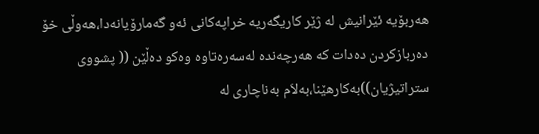هه‌ربۆیه‌ ئێرانیش له‌ ژێر كاریگه‌ریه‌ خراپه‌كانی‌ ئه‌و گه‌مارۆیانه‌دا،هه‌وڵی‌ خۆ ده‌ربازكردن ده‌دات كه‌ هه‌رچه‌نده‌ له‌سه‌ره‌تاوه‌ وه‌كو ده‌ڵێن (( پشووی‌ ستراتیژیان))به‌كارهێنا،به‌لاَم به‌ناچاری‌ له‌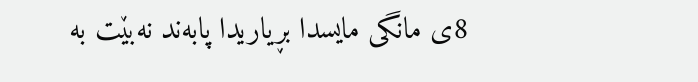8ی‌ مانگی‌ مایسدا بڕیاریدا پابه‌ند نه‌بێت به‌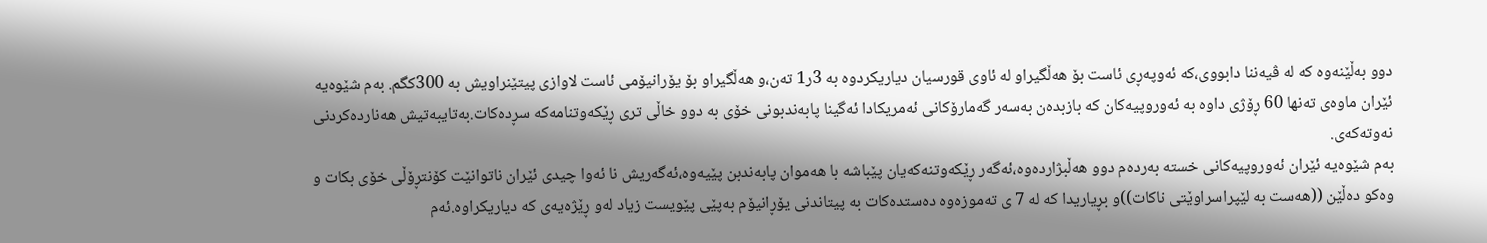دوو به‌ڵێنه‌وه‌ كه‌ له‌ ڤیه‌ننا دابووی‌،كه‌ ئه‌وپه‌ڕی‌ ئاست بۆ هه‌ڵگیراو له‌ ئاوی‌ قورسیان دیاریكردوه‌ به‌ 3ر1 ته‌ن،و هه‌ڵگیراو بۆ یۆرانیۆمی‌ ئاست لاوازی‌ پیتێنراویش به‌ 300كگم. به‌م شێوه‌یه‌ ئێران ماوه‌ی‌ ته‌نها 60 ڕۆژی‌ داوه‌ به‌ ئه‌وروپیه‌كان كه‌ بازبده‌ن به‌سه‌ر گه‌مارۆكانی‌ ئه‌مریكادا ئه‌گینا پابه‌ندبونی‌ خۆی‌ به‌ دوو خاڵی‌ تری‌ ڕێكه‌وتنامه‌كه‌ سڕده‌كات.به‌تایبه‌تیش هه‌نارده‌كردنی‌ نه‌وته‌كه‌ی‌.
به‌م شێوه‌یه‌ ئێران ئه‌وروپیه‌كانی‌ خسته‌ به‌رده‌م دوو هه‌ڵبژارده‌وه‌،ئه‌گه‌ر ڕێكه‌وتنه‌كه‌یان پێباشه‌ با هه‌موان پابه‌ندبن پێیه‌وه‌،ئه‌گه‌ریش نا ئه‌وا چیدی‌ ئێران ناتوانێت كۆنتڕۆڵی‌ خۆی‌ بكات و وه‌كو ده‌ڵێن ((هه‌ست به‌ لێپراسراوێتی‌ ناكات))و بڕیاریدا كه‌ له‌ 7 ی‌ ته‌موزه‌وه‌ ده‌ستده‌كات به‌ پیتاندنی‌ یۆڕانیۆم به‌پێی‌ پێویست زیاد له‌و ڕێژه‌یه‌ی‌ كه‌ دیاریكراوه‌.ئه‌م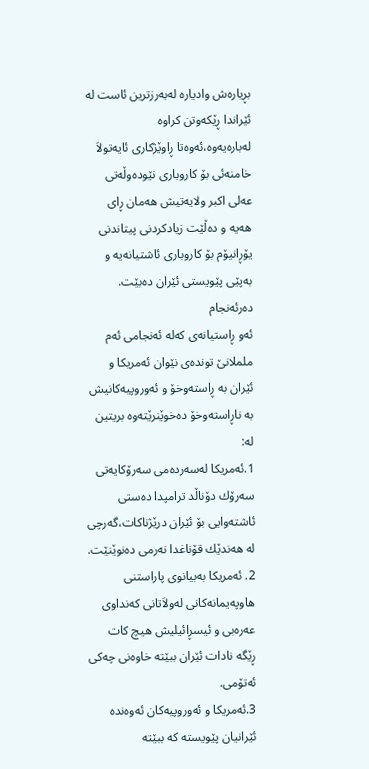بڕیاره‌ش وادیاره‌ له‌به‌رزترین ئاست له‌ ئێراندا ڕێكه‌وتن كراوه‌ له‌باره‌یه‌وه‌،ئه‌وه‌تا ڕاوێژكاری‌ ئایه‌تولاَ خامنه‌ئی‌ بۆ كاروباری‌ نێوده‌وڵه‌تی‌ عه‌لی‌ اكبر ولایه‌تیش هه‌مان ڕای‌ هه‌یه‌ و ده‌ڵێت زیادكردنی‌ پیتاندنی‌ یۆڕانیۆم بۆ كاروباری‌ ئاشتیانه‌یه‌ و به‌پێی‌ پێویستی‌ ئێران ده‌بێت.
ده‌رئه‌نجام
ئه‌و ڕاستیانه‌ی‌ كه‌له‌ ئه‌نجامی‌ ئه‌م ململانێ تونده‌ی‌ نێوان ئه‌مریكا و ئێران به‌ ڕاسته‌وخۆ و ئه‌وروپیه‌كانیش به‌ ناڕاسته‌وخۆ ده‌خوێنرێته‌وه‌ بریتین له‌:
1.ئه‌مریكا له‌سه‌رده‌می‌ سه‌رۆكایه‌تی‌ سه‌رۆك دۆناڵد ترامپدا ده‌ستی‌ ئاشته‌وایی‌ بۆ ئێران درێژناكات،گه‌رچی‌ له‌ هه‌ندێك قۆناغدا نه‌رمی‌ ده‌نوێنێت.
2. ئه‌مریكا به‌بیانوی‌ پاراستنی‌ هاوپه‌یمانه‌كانی‌ له‌ولاَتانی‌ كه‌نداوی‌ عه‌ره‌بی‌ و ئیسڕائیلیش هیچ كات ڕێگه‌ نادات ئێران ببێته‌ خاوه‌نی‌ چه‌كی‌ ئه‌تۆمی‌.
3.ئه‌مریكا و ئه‌وروپیه‌كان ئه‌وه‌نده‌ ئێرانیان پێویسته‌ كه‌ ببێته‌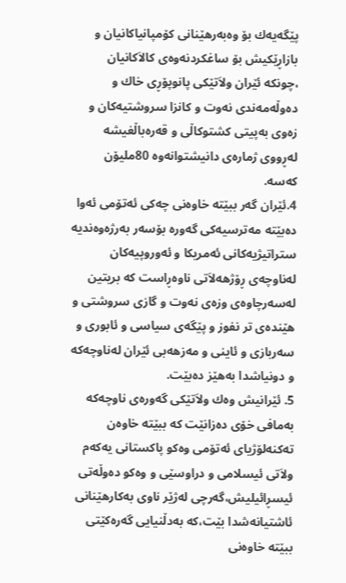پێگه‌یه‌ك بۆ وه‌به‌رهێنانی‌ كۆمپانیاكانیان و بازاڕێكیش بۆ ساغكردنه‌وه‌ی‌ كالاَكانیان ،چونكه‌ ئێران ولاَتێكی‌ پانوپۆڕی‌ خاك و ده‌وڵه‌مه‌ندی‌ نه‌وت و كانزا سروشتیه‌كان و زه‌وی‌ به‌پیتی‌ كشتوكاڵی‌ و قه‌ره‌باڵغیشه‌ له‌ڕووی‌ ژماره‌ی‌ دانیشتوانه‌وه‌ 80ملیۆن كه‌سه‌.
4.ئێران گه‌ر ببێته‌ خاوه‌نی‌ چه‌كی‌ ئه‌تۆمی‌ ئه‌وا ده‌بێته‌ مه‌ترسیه‌كی‌ گه‌وره‌ بۆسه‌ر به‌رژه‌وه‌ندیه‌ ستراتیژیه‌كانی‌ ئه‌مریكا و ئه‌وروپیه‌كان له‌ناوچه‌ی‌ ڕۆژهه‌لاَتی‌ ناوه‌ڕاست كه‌ بریتین له‌سه‌رچاوه‌ی‌ وزه‌ی‌ نه‌وت و گازی‌ سروشتی‌ و هێنده‌ی‌ تر نفوز و پێگه‌ی‌ سیاسی‌ و ئابوری‌ و سه‌ربازی‌ و ئاینی‌ و مه‌زهه‌بی‌ ئێران له‌ناوچه‌كه‌ و دونیاشدا به‌هێز ده‌بێت.
5. ئێرانیش وه‌ك ولاَتێكی‌ گه‌وره‌ی‌ ناوچه‌كه‌ به‌مافی‌ خۆی‌ ده‌زانێت كه‌ ببێته‌ خاوه‌ن ته‌كنه‌لۆژیای‌ ئه‌تۆمی‌ وه‌كو پاكستانی‌ یه‌كه‌م ولاَتی‌ ئیسلامی‌ و دراوسێی‌ و وه‌كو ده‌وڵه‌تی‌ ئیسڕائیلیش،گه‌رچی‌ له‌ژێر ناوی‌ به‌كارهێنانی‌ ئاشتیانه‌شدا بێت،كه‌ به‌دڵنیایی‌ گه‌ره‌كێتی‌ ببێته‌ خاوه‌نی‌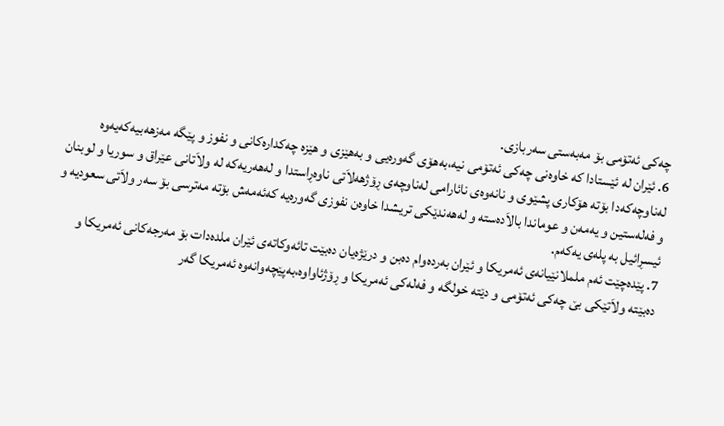چه‌كی‌ ئه‌تۆمی‌ بۆ مه‌به‌ستی‌ سه‌ربازی‌.
6. ئێران له‌ ئێستادا كه‌ خاوه‌نی‌ چه‌كی‌ ئه‌تۆمی‌ نیه‌،به‌هۆی‌ گه‌وره‌یی‌ و به‌هێزی‌ و هێزه‌ چه‌كداره‌كانی‌ و نفوز و پێگه‌ مه‌زهه‌بیه‌كه‌یه‌وه‌ له‌ناوچه‌كه‌دا بۆته‌ هۆكاری‌ پشێوی‌ و نانه‌وه‌ی‌ نائارامی‌ له‌ناوچه‌ی‌ ڕۆژهه‌لاَتی‌ ناوه‌ڕاستدا و له‌هه‌ریه‌كه‌ له‌ ولاَتانی‌ عێراق و سوریا و لوبنان و فه‌له‌ستین و یه‌مه‌ن و عوماندا بالاَده‌سته‌ و له‌هه‌ندێكی‌ تریشدا خاوه‌ن نفوزی‌ گه‌وره‌یه‌ كه‌ئه‌مه‌ش بۆته‌ مه‌ترسی‌ بۆ سه‌ر ولاَتی‌ سعودیه‌ و ئیسڕائیل به‌ پله‌ی‌ یه‌كه‌م.
7. پێده‌چێت ئه‌م ململانێیانه‌ی‌ ئه‌مریكا و ئێران به‌رده‌وام ده‌بن و درێژه‌یان ده‌بێت تائه‌وكاته‌ی‌ ئێران ملده‌دات بۆ مه‌رجه‌كانی‌ ئه‌مریكا و ده‌بێته‌ ولاَتێكی‌ بێ‌ چه‌كی‌ ئه‌تۆمی‌ و دێته‌ خولگه‌ و فه‌له‌كی‌ ئه‌مریكا و ڕۆژئاواوه‌،به‌پێچه‌وانه‌وه‌ ئه‌مریكا گه‌ر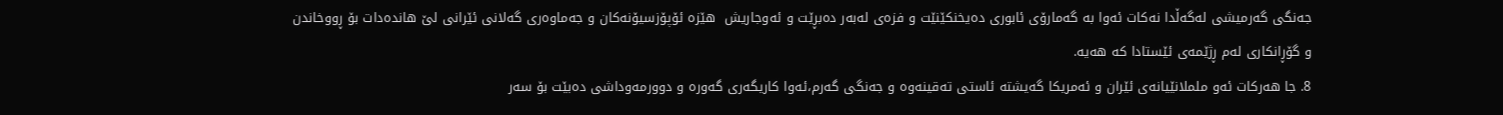جه‌نگی‌ گه‌رمیشی‌ له‌گه‌ڵدا نه‌كات ئه‌وا به‌ گه‌مارۆی‌ ئابوری‌ ده‌یخنكێنێت و فزه‌ی‌ له‌به‌ر ده‌بڕێت و ئه‌وجاریش  هێزه‌ ئۆپۆزسیۆنه‌كان و جه‌ماوه‌ری‌ گه‌لانی‌ ئێرانی‌ لێ‌ هانده‌دات بۆ ڕووخاندن و گۆڕانكاری‌ له‌م ڕژێمه‌ی‌ ئێستادا كه‌ هه‌یه‌.
8. جا هه‌ركات ئه‌و ململانێیانه‌ی‌ ئێران و ئه‌مریكا گه‌یشته‌ ئاستی‌ ته‌قینه‌وه‌ و جه‌نگی‌ گه‌رم،ئه‌وا كاریگه‌ری‌ گه‌وره‌ و دوورمه‌وداشی‌ ده‌بێت بۆ سه‌ر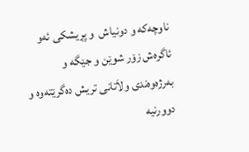ناوچه‌كه‌ و دونیاش  و پڕیشكی‌ ئه‌و ئاگره‌ش زۆر شوێن و جێگه‌ و به‌رژه‌وه‌ندی‌ ولاَتانی‌ تریش ده‌گرێته‌وه‌ و دوورنیه‌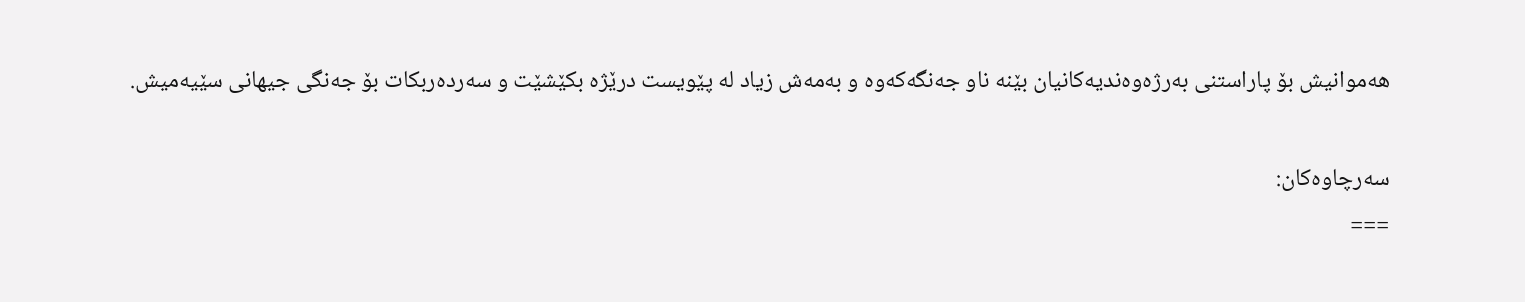هه‌موانیش بۆ پاراستنی‌ به‌رژه‌وه‌ندیه‌كانیان بێنه‌ ناو جه‌نگه‌كه‌وه‌ و به‌مه‌ش زیاد له‌ پێویست درێژه‌ بكێشێت و سه‌رده‌ربكات بۆ جه‌نگی‌ جیهانی‌ سێیه‌میش.

سه‌رچاوه‌كان:
===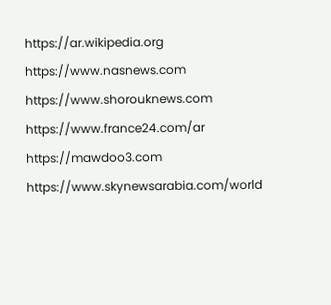https://ar.wikipedia.org
https://www.nasnews.com
https://www.shorouknews.com
https://www.france24.com/ar
https://mawdoo3.com
https://www.skynewsarabia.com/world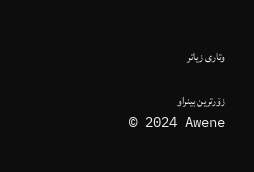وتاری زیاتر

زۆرترین بینراو
© 2024 Awene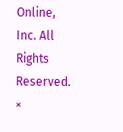Online, Inc. All Rights Reserved.
×